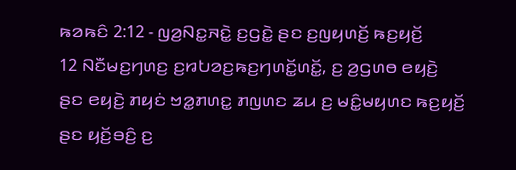ꤒꤤꤒꤢꤨ 2:12 - ꤜꤤ꤬ꤡꤢ꤭ꤏꤢꤧ꤭ ꤢ꤬ꤞꤢꤧ꤭ ꤔꤢ ꤢ꤬ꤜꤟꤛꤢꤩ꤬ ꤒꤢ꤬ꤟꤢꤩ꤬
12 ꤡꤢꤪꤗꤢ꤬ꤚꤛꤢ꤬ ꤢ꤬ꤙꤝꤤꤢ꤬ꤒꤢ꤬ꤚꤛꤢꤩ꤭ꤛꤢꤩ꤭, ꤢ꤬ ꤤ꤬ꤞꤛꤥ ꤕꤟꤢꤧ꤬ ꤔꤢ ꤕꤟꤢꤧ꤬ ꤊꤟꤢꤦ ꤠꤤ꤭ꤊꤛꤢ꤭ ꤊꤜꤛꤢ ꤘꤣ ꤢ꤬ ꤗꤢꤨ꤭ꤗꤟꤛꤢ ꤒꤢ꤬ꤟꤢꤩ꤬ ꤔꤢ ꤟꤢꤩ꤬ꤋꤢꤨ꤬ ꤢ꤬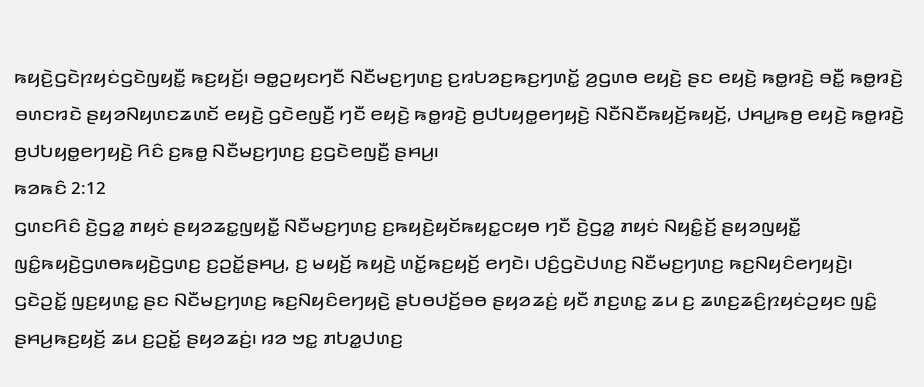ꤒꤟꤢꤧ꤬ꤞꤢꤧꤐꤟꤢꤦꤞꤢꤧꤜꤟꤢꤪ꤭ ꤒꤢ꤬ꤟꤢꤩ꤬꤯ ꤋꤥ꤭ꤑꤟꤢꤚꤢꤪ ꤡꤢꤪꤗꤢ꤬ꤚꤛꤢ꤬ ꤢ꤬ꤙꤝꤤꤢ꤬ꤒꤢ꤬ꤚꤛꤢꤩ꤭ ꤤ꤬ꤞꤛꤥ ꤕꤟꤢꤧ꤬ ꤔꤢ ꤕꤟꤢꤧ꤬ ꤒꤥ꤭ꤙꤢꤧ꤬ ꤋꤢꤪ꤭ ꤒꤥ꤭ꤙꤢꤧ꤬ ꤋꤛꤢꤙꤢꤧ ꤔꤟꤤꤡꤟꤛꤢꤘꤛꤢꤩ ꤕꤟꤢꤧ꤬ ꤞꤢꤧꤕꤜꤢꤪ꤬ ꤚꤢꤪ ꤕꤟꤢꤧ꤬ ꤒꤥ꤭ꤙꤢꤧ꤬ ꤥ꤬ꤓꤝꤟꤥ꤭ꤕꤚꤟꤢꤧ꤬ ꤡꤢꤪꤡꤢꤪꤒꤟꤢꤩ꤬ꤒꤟꤢꤩ꤬, ꤓꤌꤣ꤭ꤒꤥ꤬ ꤕꤟꤢꤧ꤬ ꤒꤥ꤭ꤙꤢꤧ꤬ ꤥ꤬ꤓꤝꤟꤥ꤭ꤕꤚꤟꤢꤧ꤬ ꤖꤢꤨ ꤢ꤬ꤒꤥ꤭ ꤡꤢꤪꤗꤢ꤬ꤚꤛꤢ꤬ ꤢ꤬ꤞꤢꤧꤕꤜꤢꤪ꤬ ꤔꤌꤣ꤬꤯
ꤒꤤꤒꤢꤨ 2:12
ꤞꤛꤢꤖꤢꤨ ꤢꤧ꤬ꤞꤤ꤭ ꤊꤟꤢꤦ ꤔꤟꤤꤘꤢ꤭ꤜꤟꤢꤪ꤭ ꤡꤢꤪꤗꤢ꤬ꤚꤛꤢ꤬ ꤢ꤬ꤒꤟꤢꤧ꤬ꤟꤢꤩꤒꤟꤢ꤭ꤍꤟꤥ ꤚꤢꤪ ꤢꤧ꤬ꤞꤤ꤭ ꤊꤟꤢꤦ ꤡꤟꤢꤨ꤭ꤢꤩ꤬ ꤔꤟꤤꤜꤟꤢꤪ꤭ ꤜꤢꤨ꤭ꤒꤟꤢꤧ꤬ꤞꤛꤥꤒꤟꤢꤧ꤬ꤞꤛꤢ꤬ ꤢ꤬ꤑꤢꤩ꤭ꤔꤌꤣ꤬, ꤢ꤬ ꤗꤟꤢꤩ꤬ ꤒꤟꤢꤧ꤬ ꤛꤢꤩ꤭ꤒꤢ꤬ꤟꤢꤩ꤬ ꤕꤚꤢꤧ꤯ ꤓꤢꤨ꤬ꤞꤢꤧꤓꤛꤢ꤬ ꤡꤢꤪꤗꤢ꤬ꤚꤛꤢ꤬ ꤒꤢ꤬ꤡꤟꤢꤨꤕꤚꤟꤢꤧ꤬꤯
ꤞꤢꤧꤑꤢꤩ꤭ ꤜꤢ꤬ꤟꤛꤢ꤭ ꤔꤢ ꤡꤢꤪꤗꤢ꤬ꤚꤛꤢ꤬ ꤒꤢ꤬ꤡꤟꤢꤨꤕꤚꤟꤢꤧ꤬ ꤔꤝꤥꤓꤢꤩ꤬ꤋꤥ ꤔꤟꤤꤘꤢꤦ꤬ ꤟꤢꤪ ꤊꤢ꤬ꤛꤢ꤭ ꤘꤣ ꤢ꤬ ꤘꤛꤢ꤬ꤘꤢꤨ꤬ꤐꤟꤢꤦꤑꤟꤢ ꤜꤢꤨ꤭ ꤔꤌꤣ꤬ꤒꤢ꤬ꤟꤢꤩ꤬ ꤘꤣ ꤢ꤬ꤑꤢꤩ꤭ ꤔꤟꤤꤘꤢꤦ꤬꤯ ꤙꤤ ꤠꤢ꤭ ꤊꤝꤤ꤭ꤓꤛꤢ꤬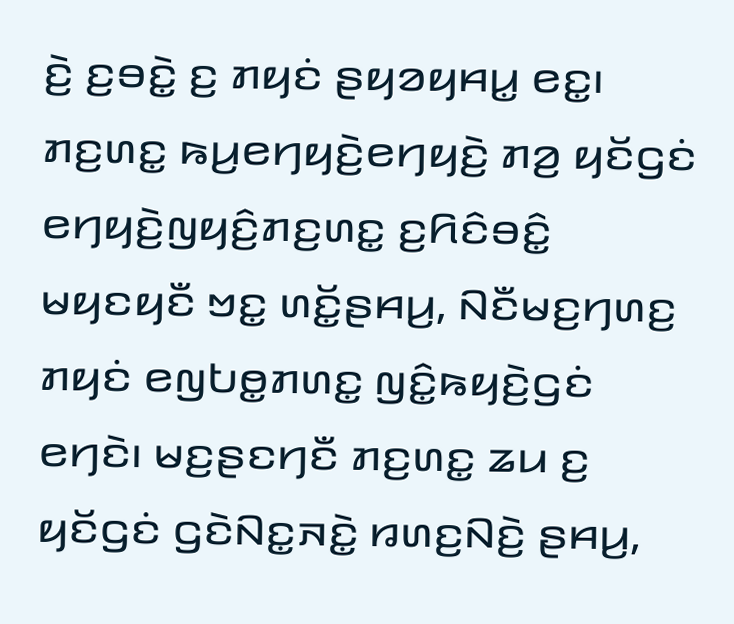ꤢꤧ꤬ ꤢ꤬ꤋꤢꤧ꤭ ꤢ꤬ ꤊꤟꤢꤦ ꤔꤟꤤꤟꤌꤣ꤭ ꤕꤢ꤭꤯
ꤊꤢ꤬ꤛꤢ꤭ ꤒꤣ꤬ꤕꤚꤟꤢꤧ꤬ꤕꤚꤟꤢꤧ꤬ ꤊꤤ꤬ ꤟꤢꤩꤞꤢꤦ ꤕꤚꤟꤢꤧ꤬ꤜꤟꤢꤨ꤬ꤊꤢ꤬ꤛꤢ꤭ ꤢ꤬ꤖꤢꤨꤋꤢꤨ꤭ ꤗꤟꤢꤟꤢꤪ ꤠꤢ꤭ ꤛꤢꤩ꤭ꤔꤌꤣ꤬, ꤡꤢꤪꤗꤢ꤬ꤚꤛꤢ꤬ ꤊꤟꤢꤦ ꤕꤜꤝꤥ꤭ꤊꤛꤢ꤭ ꤜꤢꤨ꤭ꤒꤟꤢꤧ꤬ꤞꤢꤦ ꤕꤚꤢꤧ꤯ ꤗꤢ꤬ꤔꤢꤚꤢꤪ ꤊꤢ꤬ꤛꤢ꤭ ꤘꤣ ꤢ꤬ ꤟꤢꤩꤞꤢꤦ ꤞꤢꤧꤡꤢ꤭ꤏꤢꤧ꤭ ꤙꤛꤢ꤬ꤡꤢꤧ꤬ ꤔꤌꤣ꤬,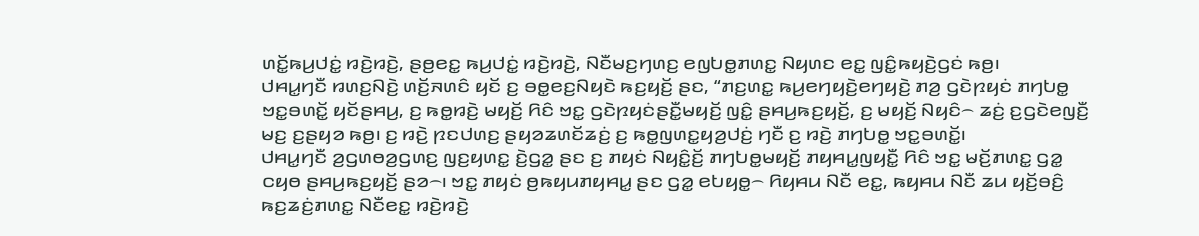ꤛꤢꤩ꤭ꤒꤣ꤬ꤓꤢꤦ꤭ ꤙꤢꤧ꤬ꤙꤢꤧ꤬, ꤔꤥ꤬ꤕꤢ꤭ ꤒꤣ꤬ꤓꤢꤦ꤭ ꤙꤢꤧ꤬ꤙꤢꤧ꤬, ꤡꤢꤪꤗꤢ꤬ꤚꤛꤢ꤬ ꤕꤜꤝꤥ꤭ꤊꤛꤢ꤭ ꤡꤟꤛꤢ ꤕꤢ꤭ ꤜꤢꤨ꤭ꤒꤟꤢꤧ꤬ꤞꤢꤦ ꤒꤥ꤬꤯
ꤓꤌꤣ꤭ꤚꤢꤪ ꤙꤛꤢ꤬ꤡꤢꤧ꤬ ꤛꤢꤩ꤬ꤏꤛꤢꤨ ꤟꤢꤩ ꤢ꤬ ꤋꤥ꤭ꤕꤢ꤬ꤡꤟꤢꤧ ꤒꤢ꤬ꤟꤢꤩ꤬ ꤔꤢ, “ꤊꤢ꤬ꤛꤢ꤭ ꤒꤣ꤬ꤕꤚꤟꤢꤧ꤬ꤕꤚꤟꤢꤧ꤬ ꤊꤤ꤬ ꤞꤢꤧꤐꤟꤢꤦ ꤊꤚꤝꤥ꤭ ꤠꤢ꤭ꤋꤛꤢꤩ꤭ ꤟꤢꤩꤔꤌꤣ꤬, ꤢ꤬ ꤒꤥ꤭ꤙꤢꤧ꤬ ꤗꤟꤢꤩ꤬ ꤖꤢꤨ ꤠꤢ꤭ ꤞꤢꤧꤐꤟꤢꤦꤔꤢꤪ꤭ꤗꤟꤢꤩ꤬ ꤜꤢꤨ꤭ ꤔꤌꤣ꤬ꤒꤢ꤬ꤟꤢꤩ꤬, ꤢ꤬ ꤗꤟꤢꤩ꤬ ꤡꤟꤢꤨ꤮ ꤘꤢꤦ꤬ ꤢ꤬ꤞꤢꤧꤕꤜꤢꤪ꤬ ꤗꤢ꤬ ꤢ꤬ꤔꤟꤤ ꤒꤥ꤬꤯ ꤢ꤬ ꤙꤢꤧ꤬ ꤐꤢꤓꤛꤢ꤬ ꤔꤟꤤꤘꤛꤢꤩꤘꤢꤦ꤬ ꤢ꤬ ꤒꤥ꤭ꤜꤛꤢ꤭ꤟꤤ꤬ꤓꤢꤦ꤬ ꤚꤢꤪ ꤢ꤬ ꤙꤢꤧ꤬ ꤊꤚꤝꤥ꤭ ꤠꤢ꤭ꤋꤛꤢꤩ꤭꤯
ꤓꤌꤣ꤭ꤚꤢꤪ ꤤ꤬ꤞꤛꤥꤤ꤬ꤞꤛꤢ꤬ ꤜꤢ꤬ꤟꤛꤢ꤭ ꤢꤧ꤬ꤞꤤ꤭ ꤔꤢ ꤢ꤬ ꤊꤟꤢꤦ ꤡꤟꤢꤨ꤭ꤢꤩ꤬ ꤊꤚꤝꤥ꤭ꤗꤟꤢꤩ꤬ ꤊꤟꤌꤣ꤭ꤜꤟꤢꤪ꤭ ꤖꤢꤨ ꤠꤢ꤭ ꤗꤢꤩ꤬ꤊꤛꤢ꤭ ꤞꤤ꤭ ꤍꤟꤥ ꤔꤌꤣ꤬ꤒꤢ꤬ꤟꤢꤩ꤬ ꤔꤤ꤮꤯ ꤠꤢ꤭ ꤊꤟꤢꤦ ꤥ꤬ꤒꤟꤣꤊꤟꤌꤣ꤭ ꤔꤢ ꤞꤤ꤭ ꤕꤝꤟꤥ꤭꤮ ꤖꤟꤌꤣ ꤡꤢꤪ ꤕꤢ꤭, ꤒꤟꤌꤣ ꤡꤢꤪ ꤘꤣ ꤟꤢꤩ꤬ꤋꤢꤨ꤬ ꤒꤢ꤬ꤘꤢꤦ꤬ꤊꤛꤢ꤭ ꤡꤢꤪꤕꤢ꤭ ꤙꤢꤧ꤬ꤙꤢꤧ꤬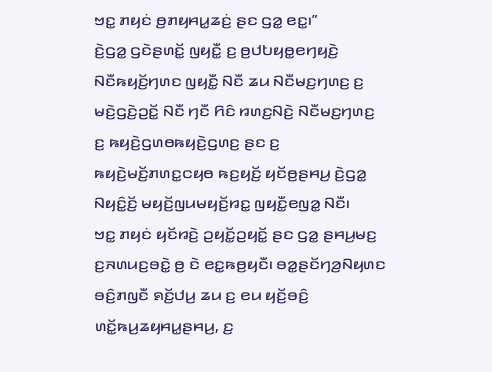ꤠꤢ꤭ ꤊꤟꤢꤦ ꤥ꤬ꤊꤟꤌꤣ꤭ꤘꤢꤦ꤬ ꤔꤢ ꤞꤤ꤭ ꤕꤢ꤭꤯”
ꤢꤧ꤬ꤞꤤ꤭ ꤞꤢꤧꤔꤛꤢꤩ꤭ ꤜꤟꤢꤪ꤭ ꤢ꤬ ꤥ꤬ꤓꤝꤟꤥ꤭ꤕꤚꤟꤢꤧ꤬ ꤡꤢꤪꤒꤟꤢꤩ꤬ꤚꤛꤢ ꤜꤟꤢꤪ꤭ ꤡꤢꤪ ꤘꤣ ꤡꤢꤪꤗꤢ꤬ꤚꤛꤢ꤬ ꤢ꤬ ꤗꤢꤧ꤬ꤞꤢꤧ꤬ꤑꤢꤩ꤭ ꤡꤢꤪ ꤚꤢꤪ ꤖꤢꤨ ꤙꤛꤢ꤬ꤡꤢꤧ꤬ ꤡꤢꤪꤗꤢ꤬ꤚꤛꤢ꤬ ꤢ꤬ ꤒꤟꤢꤧ꤬ꤞꤛꤥꤒꤟꤢꤧ꤬ꤞꤛꤢ꤬ ꤔꤢ ꤢ꤬ ꤒꤟꤢꤧ꤬ꤗꤢꤩ꤬ꤊꤛꤢ꤭ꤍꤟꤥ ꤒꤢ꤬ꤟꤢꤩ꤬ ꤟꤢꤩꤥ꤬ꤔꤌꤣ꤬ ꤢꤧ꤬ꤞꤤ꤭ ꤡꤟꤢꤨ꤭ꤢꤩ꤬ ꤗꤟꤢꤩ꤬ꤜꤣꤗꤟꤢꤩ꤬ꤙꤢ꤭ ꤜꤟꤢꤪ꤭ꤕꤜꤤ꤭ ꤡꤢꤪ꤯
ꤠꤢ꤭ ꤊꤟꤢꤦ ꤟꤢꤩꤙꤢꤧ꤬ ꤑꤟꤢꤩ꤭ꤑꤟꤢꤩ꤭ ꤔꤢ ꤞꤤ꤭ ꤔꤌꤣ꤬ꤗꤢ꤬ ꤢ꤬ꤏꤛꤣꤢ꤬ꤋꤢꤧ꤭ ꤥ꤬ ꤢꤧ ꤕꤢ꤭ꤒꤥ꤬ꤟꤢꤪ꤯ ꤋꤤ꤭ꤔꤢꤩꤚꤤ꤬ꤡꤟꤛꤢ ꤋꤢꤨ꤬ꤊꤜꤢꤪ ꤎꤢꤩ꤬ꤓꤣ꤬ ꤘꤣ ꤢ꤬ ꤕꤣ ꤟꤢꤩ꤬ꤋꤢꤨ꤬ ꤛꤢꤩ꤭ꤒꤣ꤬ꤘꤟꤌꤣ꤭ꤔꤌꤣ꤬, ꤢ꤬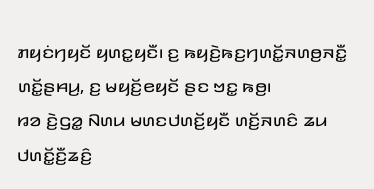ꤊꤟꤢꤦꤚꤟꤢꤩ ꤟꤛꤢ꤭ꤟꤢꤪ꤯ ꤢ꤬ ꤒꤟꤢꤧ꤬ꤒꤢ꤬ꤚꤛꤢꤩ꤭ꤏꤛꤥ꤬ꤏꤢꤪ꤭ ꤛꤢꤩ꤭ꤔꤌꤣ꤬, ꤢ꤬ ꤗꤟꤢꤩ꤬ꤕꤟꤢꤩ ꤔꤢ ꤠꤢ꤭ ꤒꤥ꤬꤯
ꤙꤤ ꤢꤧ꤬ꤞꤤ꤭ ꤡꤛꤣ ꤗꤛꤢꤓꤛꤢꤩ꤬ꤟꤢꤪ ꤛꤢꤩ꤬ꤏꤛꤢꤨ ꤘꤣ ꤓꤛꤢꤩ꤭ꤢꤪ꤬ꤘꤢꤨ꤬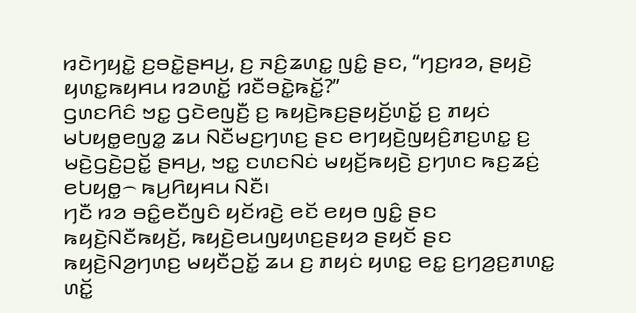ꤙꤢꤧꤚꤟꤢꤧ꤭ ꤢ꤬ꤋꤢꤧ꤭ꤔꤌꤣ꤬, ꤢ꤬ ꤏꤢꤨ꤬ꤘꤛꤢ꤭ ꤜꤢꤨ꤭ ꤔꤢ, “ꤚꤢ꤬ꤙꤤ, ꤔꤟꤢꤧ꤬ ꤟꤛꤢ꤭ꤒꤟꤌꤣ ꤙꤤꤛꤢꤩ꤭ ꤙꤢꤪꤋꤢꤧ꤭ꤒꤢꤩ꤭?”
ꤞꤛꤢꤖꤢꤨ ꤠꤢ꤭ ꤞꤢꤧꤕꤜꤢꤪ꤬ ꤢ꤬ ꤒꤟꤢꤧ꤬ꤒꤢ꤬ꤔꤟꤢꤩ꤬ꤛꤢꤩ꤭ ꤢ꤬ ꤊꤟꤢꤦ ꤗꤝꤟꤥ꤭ꤕꤜꤤ꤭ ꤘꤣ ꤡꤢꤪꤗꤢ꤬ꤚꤛꤢ꤬ ꤔꤢ ꤕꤚꤟꤢꤧ꤬ꤜꤟꤢꤨ꤬ꤊꤢ꤬ꤛꤢ꤭ ꤢ꤬ ꤗꤢꤧ꤬ꤞꤢꤧ꤬ꤑꤢꤩ꤭ ꤔꤌꤣ꤬, ꤠꤢ꤭ ꤢꤛꤢꤡꤢꤦ ꤗꤟꤢꤩ꤬ꤒꤟꤢꤧ꤬ ꤢ꤬ꤚꤛꤢ ꤒꤢ꤬ꤘꤢꤦ꤬ ꤕꤝꤟꤥ꤭꤮ ꤒꤣ꤬ꤖꤟꤌꤣ ꤡꤢꤪ꤯
ꤚꤢꤪ ꤙꤤ ꤋꤢꤨ꤭ꤕꤢꤪꤜꤢꤨ ꤟꤢꤩꤙꤢꤧ꤬ ꤕꤢꤩ ꤕꤟꤥ ꤜꤢꤨ꤭ ꤔꤢ ꤒꤟꤢꤧ꤬ꤡꤢꤪꤒꤟꤢꤩ꤬, ꤒꤟꤢꤧ꤬ꤕꤣꤜꤟꤛꤢ꤬ꤔꤟꤤ ꤔꤟꤢꤩ ꤔꤢ ꤒꤟꤢꤧ꤬ꤡꤤ꤬ꤚꤛꤢ꤬ ꤗꤟꤢꤪꤑꤢꤩ꤭ ꤘꤣ ꤢ꤬ ꤊꤟꤢꤦ ꤟꤛꤢ꤭ ꤕꤢ꤭ ꤢ꤬ꤚꤤ꤬ꤢ꤬ꤊꤛꤢ꤭ ꤛꤢꤩ꤭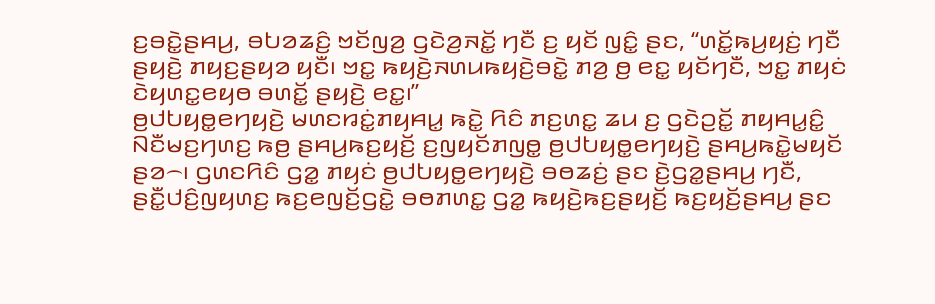ꤢ꤬ꤋꤢꤧ꤭ꤔꤌꤣ꤬, ꤋꤝꤤꤘꤢꤨ꤬ ꤠꤢꤩꤜꤤ꤬ ꤞꤢꤧꤤ꤬ꤏꤢꤩ꤭ ꤚꤢꤪ ꤢ꤬ ꤟꤢꤩ ꤜꤢꤨ꤭ ꤔꤢ, “ꤛꤢꤩ꤭ꤒꤣ꤬ꤟꤢꤦ꤬ ꤚꤢꤪ ꤔꤟꤢꤧ꤬ ꤊꤟꤢ꤬ꤔꤟꤤ ꤟꤢꤪ꤯ ꤠꤢ꤭ ꤒꤟꤢꤧ꤬ꤏꤛꤣꤒꤟꤢꤧ꤬ꤋꤢꤧ꤭ ꤊꤤ꤬ ꤥ꤬ ꤕꤢ꤭ ꤟꤢꤩꤚꤢꤪ, ꤠꤢ꤭ ꤊꤟꤢꤦ ꤢꤧꤟꤛꤢ꤭ꤕꤟꤥ ꤋꤛꤢꤩ꤭ ꤔꤟꤢꤧ꤬ ꤕꤢ꤭꤯”
ꤥ꤬ꤓꤝꤟꤥ꤭ꤕꤚꤟꤢꤧ꤬ ꤗꤛꤢꤙꤢꤦ꤭ꤊꤟꤌꤣ꤭ ꤒꤢꤧ꤭ ꤖꤢꤨ ꤊꤢ꤬ꤛꤢ꤭ ꤘꤣ ꤢ꤬ ꤞꤢꤧꤑꤢꤩ꤭ ꤊꤟꤌꤣ꤭ꤢꤨ꤭ ꤡꤢꤪꤗꤢ꤬ꤚꤛꤢ꤬ ꤒꤥ꤬ ꤔꤌꤣ꤬ꤒꤢ꤬ꤟꤢꤩ꤬ ꤢ꤬ꤜꤟꤢꤩꤊꤜꤥ꤭ ꤥ꤬ꤓꤝꤟꤥ꤭ꤕꤚꤟꤢꤧ꤬ ꤔꤌꤣ꤬ꤒꤢꤧ꤭ꤗꤟꤢꤩ ꤔꤤ꤮꤯ ꤞꤛꤢꤖꤢꤨ ꤞꤤ꤭ ꤊꤟꤢꤦ ꤥ꤬ꤓꤝꤟꤥ꤭ꤕꤚꤟꤢꤧ꤬ ꤋꤥꤘꤢꤦ꤬ ꤔꤢ ꤢꤧ꤬ꤞꤤ꤭ꤔꤌꤣ꤬ ꤚꤢꤪ, ꤔꤢꤪ꤭ꤓꤢꤨ꤬ꤜꤟꤛꤢ꤬ ꤒꤢ꤬ꤕꤜꤢꤩ꤬ꤞꤢꤧ꤭ ꤋꤥꤊꤛꤢ꤭ ꤞꤤ꤭ ꤒꤟꤢꤧ꤬ꤒꤢ꤬ꤔꤟꤢꤩ꤬ ꤒꤢ꤬ꤟꤢꤩ꤬ꤔꤌꤣ꤬ ꤔꤢ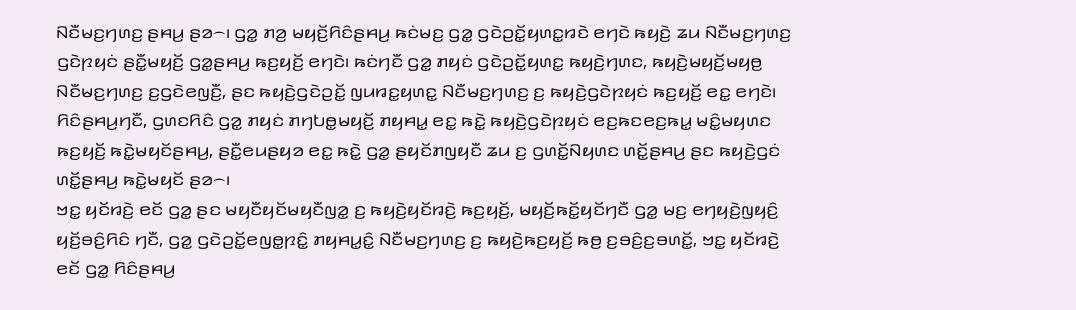ꤡꤢꤪꤗꤢ꤬ꤚꤛꤢ꤬ ꤔꤌꤣ꤬ ꤔꤤ꤮꤯ ꤞꤤ꤭ ꤊꤤ꤬ ꤗꤟꤢꤩ꤬ꤖꤢꤨꤔꤌꤣ꤬ ꤒꤢꤦꤗꤢ꤬ ꤞꤤ꤭ ꤞꤢꤧꤑꤢꤩ꤭ꤟꤛꤢ꤭ꤙꤢꤧ ꤕꤚꤢꤧ ꤒꤟꤢꤧ꤬ ꤘꤣ ꤡꤢꤪꤗꤢ꤬ꤚꤛꤢ꤬ ꤞꤢꤧꤐꤟꤢꤦ ꤔꤢꤪ꤭ꤗꤟꤢꤩ꤬ ꤞꤤ꤭ꤔꤌꤣ꤬ ꤒꤢ꤬ꤟꤢꤩ꤬ ꤕꤚꤢꤧ꤯ ꤒꤢꤦꤚꤢꤪ ꤞꤤ꤭ ꤊꤟꤢꤦ ꤞꤢꤧꤑꤢꤩ꤭ꤟꤛꤢ꤭ ꤒꤟꤢꤧ꤬ꤚꤛꤢ, ꤒꤟꤢꤧ꤬ꤗꤟꤢꤩ꤬ꤗꤟꤥ꤬ ꤡꤢꤪꤗꤢ꤬ꤚꤛꤢ꤬ ꤢ꤬ꤞꤢꤧꤕꤜꤢꤪ꤬, ꤔꤢ ꤒꤟꤢꤧ꤬ꤞꤢꤧꤑꤢꤩ꤭ ꤜꤣꤙꤢ꤭ꤟꤛꤢ꤭ ꤡꤢꤪꤗꤢ꤬ꤚꤛꤢ꤬ ꤢ꤬ ꤒꤟꤢꤧ꤬ꤞꤢꤧꤐꤟꤢꤦ ꤒꤢ꤬ꤟꤢꤩ꤬ ꤕꤢ꤭ ꤕꤚꤢꤧ꤯
ꤖꤢꤨꤔꤌꤣ꤬ꤚꤢꤪ, ꤞꤛꤢꤖꤢꤨ ꤞꤤ꤭ ꤊꤟꤢꤦ ꤊꤚꤝꤥ꤭ꤗꤟꤢꤩ꤬ ꤊꤟꤌꤣ꤭ ꤕꤢ꤭ ꤒꤢꤧ꤭ ꤒꤟꤢꤧ꤬ꤞꤢꤧꤐꤟꤢꤦ ꤕꤢ꤬ꤒꤢꤕꤢ꤬ꤒꤣ꤭ ꤗꤢꤨ꤭ꤗꤟꤛꤢ ꤒꤢ꤬ꤟꤢꤩ꤬ ꤒꤢꤧ꤭ꤗꤟꤢꤩꤔꤌꤣ꤬, ꤔꤢꤪ꤭ꤕꤣꤔꤟꤤ ꤕꤢ꤭ ꤒꤢꤧ꤭ ꤞꤤ꤭ ꤔꤟꤢꤩꤊꤜꤟꤢꤪ ꤘꤣ ꤢ꤬ ꤞꤛꤢꤩ꤭ꤡꤟꤛꤢ ꤛꤢꤩ꤭ꤔꤌꤣ꤬ ꤔꤢ ꤒꤟꤢꤧ꤬ꤞꤢꤦ ꤛꤢꤩ꤭ꤔꤌꤣ꤬ ꤒꤢꤧ꤭ꤗꤟꤢꤩ ꤔꤤ꤮꤯
ꤠꤢ꤭ ꤟꤢꤩꤙꤢꤧ꤬ ꤕꤢꤩ ꤞꤤ꤭ ꤔꤢ ꤗꤟꤢꤪꤟꤢꤩꤗꤟꤢꤪꤜꤤ꤭ ꤢ꤬ ꤒꤟꤢꤧ꤬ꤟꤢꤩꤙꤢꤧ꤬ ꤒꤢ꤬ꤟꤢꤩ꤬, ꤗꤟꤢꤩ꤬ꤒꤢꤩ꤭ꤟꤢꤩꤚꤢꤪ ꤞꤤ꤭ ꤗꤢ꤬ ꤕꤚꤟꤢꤧ꤬ꤜꤟꤢꤨ꤬ ꤟꤢꤩ꤬ꤋꤢꤨ꤬ꤖꤢꤨ ꤚꤢꤪ, ꤞꤤ꤭ ꤞꤢꤧꤑꤢꤩ꤭ꤕꤜꤥ꤭ꤐꤢꤨ꤭ ꤊꤟꤌꤣ꤭ꤢꤨ꤭ ꤡꤢꤪꤗꤢ꤬ꤚꤛꤢ꤬ ꤢ꤬ ꤒꤟꤢꤧ꤬ꤒꤢ꤬ꤟꤢꤩ꤬ ꤒꤥ꤬ ꤢ꤬ꤋꤢꤨ꤬ꤢ꤬ꤋꤛꤢꤩ꤭, ꤠꤢ꤭ ꤟꤢꤩꤙꤢꤧ꤬ ꤕꤢꤩ ꤞꤤ꤭ ꤖꤢꤨꤔꤌꤣ꤬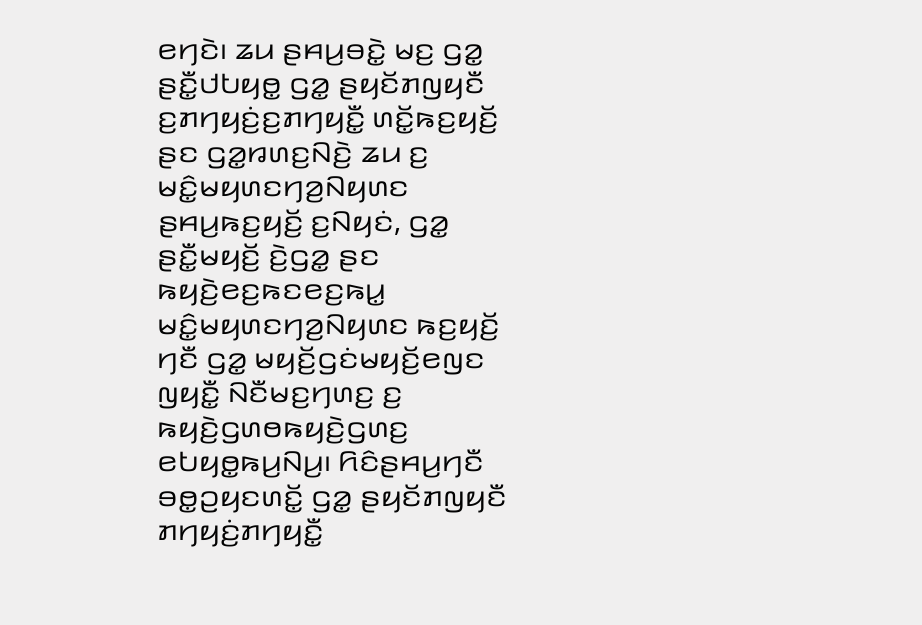ꤕꤚꤢꤧ꤯ ꤘꤣ ꤔꤌꤣ꤬ꤋꤢꤧ꤭ ꤗꤢ꤬ ꤞꤤ꤭ ꤔꤢꤪ꤭ꤓꤝꤟꤥ꤭ ꤞꤤ꤭ ꤔꤟꤢꤩꤊꤜꤟꤢꤪ ꤢ꤬ꤊꤚꤟꤢꤦ꤬ꤢ꤬ꤊꤚꤟꤢꤪ꤭ ꤛꤢꤩ꤭ꤒꤢ꤬ꤟꤢꤩ꤬ ꤔꤢ ꤞꤤ꤭ꤙꤛꤢ꤬ꤡꤢꤧ꤬ ꤘꤣ ꤢ꤬ ꤗꤢꤨ꤭ꤗꤟꤛꤢꤚꤤ꤬ꤡꤟꤛꤢ ꤔꤌꤣ꤬ꤒꤢ꤬ꤟꤢꤩ꤬ ꤢ꤬ꤡꤟꤢꤦ, ꤞꤤ꤭ ꤔꤢꤪ꤭ꤗꤟꤢꤩ꤬ ꤢꤧ꤬ꤞꤤ꤭ ꤔꤢ ꤒꤟꤢꤧ꤬ꤕꤢ꤬ꤒꤢꤕꤢ꤬ꤒꤣ꤭ ꤗꤢꤨ꤭ꤗꤟꤛꤢꤚꤤ꤬ꤡꤟꤛꤢ ꤒꤢ꤬ꤟꤢꤩ꤬ ꤚꤢꤪ ꤞꤤ꤭ ꤗꤟꤢꤩ꤬ꤞꤢꤦꤗꤟꤢꤩ꤬ꤕꤜꤢ ꤜꤟꤢꤪ꤭ ꤡꤢꤪꤗꤢ꤬ꤚꤛꤢ꤬ ꤢ꤬ ꤒꤟꤢꤧ꤬ꤞꤛꤥꤒꤟꤢꤧ꤬ꤞꤛꤢ꤬ ꤕꤝꤟꤥ꤭ꤒꤣ꤬ꤡꤣ꤬꤯ ꤖꤢꤨꤔꤌꤣ꤬ꤚꤢꤪ ꤋꤥ꤭ꤑꤟꤢꤛꤢꤩ꤭ ꤞꤤ꤭ ꤔꤟꤢꤩꤊꤜꤟꤢꤪ ꤊꤚꤟꤢꤦ꤬ꤊꤚꤟꤢꤪ꤭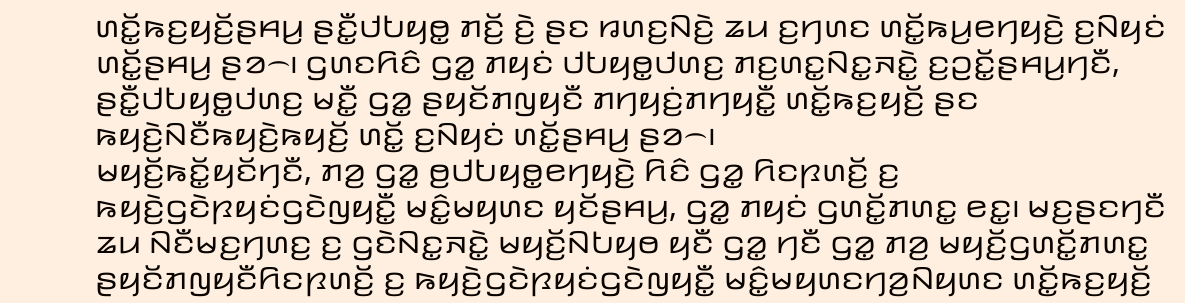ꤛꤢꤩ꤭ꤒꤢ꤬ꤟꤢꤩ꤬ꤔꤌꤣ꤬ ꤔꤢꤪ꤭ꤓꤝꤟꤥ꤭ ꤊꤢꤩ꤬ ꤢꤧ꤬ ꤔꤢ ꤙꤛꤢ꤬ꤡꤢꤧ꤬ ꤘꤣ ꤢ꤬ꤚꤛꤢ ꤛꤢꤩ꤭ꤒꤣ꤬ꤕꤚꤟꤢꤧ꤬ ꤢ꤬ꤡꤟꤢꤦ ꤛꤢꤩ꤭ꤔꤌꤣ꤬ ꤔꤤ꤮꤯ ꤞꤛꤢꤖꤢꤨ ꤞꤤ꤭ ꤊꤟꤢꤦ ꤓꤝꤟꤥ꤭ꤓꤛꤢ꤬ ꤊꤢ꤬ꤛꤢ꤭ꤡꤢ꤭ꤏꤢꤧ꤭ ꤢ꤬ꤑꤢꤩ꤭ꤔꤌꤣ꤬ꤚꤢꤪ, ꤔꤢꤪ꤭ꤓꤝꤟꤥ꤭ꤓꤛꤢ꤬ ꤗꤢꤪ꤭ ꤞꤤ꤭ ꤔꤟꤢꤩꤊꤜꤟꤢꤪ ꤊꤚꤟꤢꤦ꤬ꤊꤚꤟꤢꤪ꤭ ꤛꤢꤩ꤭ꤒꤢ꤬ꤟꤢꤩ꤬ ꤔꤢ ꤒꤟꤢꤧ꤬ꤡꤢꤪꤒꤟꤢꤧ꤬ꤒꤟꤢꤩ꤬ ꤛꤢꤩ꤭ ꤢ꤬ꤡꤟꤢꤦ ꤛꤢꤩ꤭ꤔꤌꤣ꤬ ꤔꤤ꤮꤯
ꤗꤟꤢꤩ꤬ꤒꤢꤩ꤭ꤟꤢꤩꤚꤢꤪ, ꤊꤤ꤬ ꤞꤤ꤭ ꤥ꤬ꤓꤝꤟꤥ꤭ꤕꤚꤟꤢꤧ꤬ ꤖꤢꤨ ꤞꤤ꤭ ꤖꤢꤐꤛꤢꤩ꤬ ꤢ꤬ ꤒꤟꤢꤧ꤬ꤞꤢꤧꤐꤟꤢꤦꤞꤢꤧꤜꤟꤢꤪ꤭ ꤗꤢꤨ꤭ꤗꤟꤛꤢ ꤟꤢꤩꤔꤌꤣ꤬, ꤞꤤ꤭ ꤊꤟꤢꤦ ꤞꤛꤢꤩ꤭ꤊꤛꤢ꤭ ꤕꤢ꤭꤯ ꤗꤢ꤬ꤔꤢꤚꤢꤪ ꤘꤣ ꤡꤢꤪꤗꤢ꤬ꤚꤛꤢ꤬ ꤢ꤬ ꤞꤢꤧꤡꤢ꤭ꤏꤢꤧ꤭ ꤗꤟꤢꤩ꤬ꤡꤝꤟꤥ ꤟꤢꤪ ꤞꤤ꤭ ꤚꤢꤪ ꤞꤤ꤭ ꤊꤤ꤬ ꤗꤟꤢꤩ꤬ꤞꤛꤢꤩ꤭ꤊꤛꤢ꤭ ꤔꤟꤢꤩꤊꤜꤟꤢꤪꤖꤢꤐꤛꤢꤩ꤬ ꤢ꤬ ꤒꤟꤢꤧ꤬ꤞꤢꤧꤐꤟꤢꤦꤞꤢꤧꤜꤟꤢꤪ꤭ ꤗꤢꤨ꤭ꤗꤟꤛꤢꤚꤤ꤬ꤡꤟꤛꤢ ꤛꤢꤩ꤭ꤒꤢ꤬ꤟꤢꤩ꤬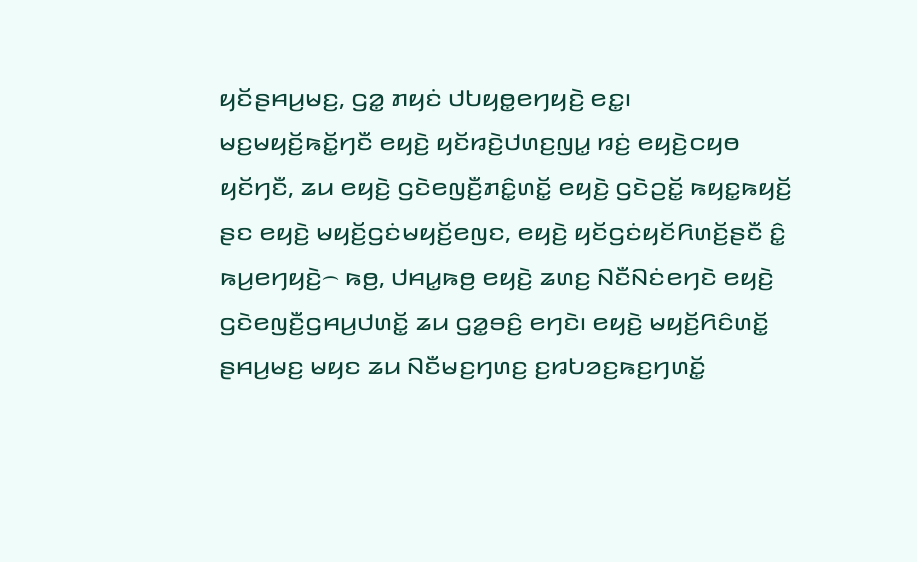ꤟꤢꤩꤔꤌꤣ꤬ꤗꤢ꤬, ꤞꤤ꤭ ꤊꤟꤢꤦ ꤓꤝꤟꤥ꤭ꤕꤚꤟꤢꤧ꤬ ꤕꤢ꤭꤯
ꤗꤢ꤬ꤗꤟꤢꤩ꤬ꤒꤢꤩ꤭ꤚꤢꤪ ꤕꤟꤢꤧ꤬ ꤟꤢꤩꤙꤢꤧ꤬ꤓꤛꤢ꤬ꤜꤣ꤭ ꤙꤢꤦ꤬ ꤕꤟꤢꤧ꤬ꤍꤟꤥ ꤟꤢꤩꤚꤢꤪ, ꤘꤣ ꤕꤟꤢꤧ꤬ ꤞꤢꤧꤕꤜꤢꤪ꤬ꤊꤢꤨ꤭ꤛꤢꤩ꤭ ꤕꤟꤢꤧ꤬ ꤞꤢꤧꤑꤢꤩ꤭ ꤒꤟꤢ꤭ꤒꤟꤢꤩ꤬ ꤔꤢ ꤕꤟꤢꤧ꤬ ꤗꤟꤢꤩ꤬ꤞꤢꤦꤗꤟꤢꤩ꤬ꤕꤜꤢ, ꤕꤟꤢꤧ꤬ ꤟꤢꤩꤞꤢꤦꤟꤢꤩꤖꤛꤢꤩ꤬ꤔꤢꤪ ꤢꤨ꤭ ꤒꤣ꤬ꤕꤚꤟꤢꤧ꤬꤮ ꤒꤥ꤬, ꤓꤌꤣ꤭ꤒꤥ꤬ ꤕꤟꤢꤧ꤬ ꤘꤛꤢ꤬ ꤡꤢꤪꤡꤢꤦꤕꤚꤢꤧ ꤕꤟꤢꤧ꤬ ꤞꤢꤧꤕꤜꤢꤪ꤬ꤞꤌꤣ꤬ꤓꤛꤢꤩ꤭ ꤘꤣ ꤞꤤ꤭ꤋꤢꤨ꤬ ꤕꤚꤢꤧ꤯ ꤕꤟꤢꤧ꤬ ꤗꤟꤢꤩ꤬ꤖꤢꤨꤛꤢꤩ꤭ ꤔꤌꤣ꤬ꤗꤢ꤬ ꤗꤟꤢ ꤘꤣ ꤡꤢꤪꤗꤢ꤬ꤚꤛꤢ꤬ ꤢ꤬ꤙꤝꤤꤢ꤬ꤒꤢ꤬ꤚꤛꤢꤩ꤭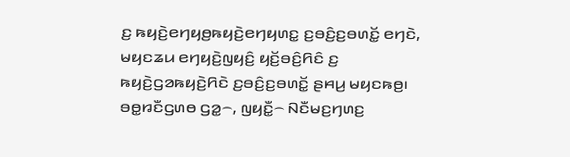ꤢ꤬ ꤒꤟꤢꤧ꤬ꤕꤚꤟꤥ꤬ꤒꤟꤢꤧ꤬ꤕꤚꤟꤛꤢ꤭ ꤢ꤬ꤋꤢꤨ꤬ꤢ꤬ꤋꤛꤢꤩ꤭ ꤕꤚꤢꤧ, ꤗꤟꤢꤘꤣ ꤕꤚꤟꤢꤧ꤬ꤜꤟꤢꤨ꤬ ꤟꤢꤩ꤬ꤋꤢꤨ꤬ꤖꤢꤨ ꤢ꤬ ꤒꤟꤢꤧ꤬ꤞꤤꤒꤟꤢꤧ꤬ꤖꤢꤧ ꤢ꤬ꤋꤢꤨ꤬ꤢ꤬ꤋꤛꤢꤩ꤭ ꤔꤌꤣ꤬ ꤗꤟꤢꤒꤥ꤬꤯
ꤋꤥ꤭ꤙꤢꤪꤞꤛꤥ ꤞꤤ꤭꤮, ꤜꤟꤢꤪ꤭꤮ ꤡꤢꤪꤗꤢ꤬ꤚꤛꤢ꤬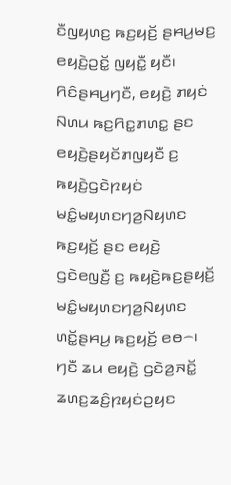ꤢꤪꤜꤟꤛꤢ꤬ ꤒꤢ꤬ꤟꤢꤩ꤬ ꤔꤌꤣ꤬ꤗꤢ꤬ ꤕꤟꤢꤧ꤬ꤑꤢꤩ꤭ ꤜꤟꤢꤪ꤭ ꤟꤢꤪ꤯ ꤖꤢꤨꤔꤌꤣ꤬ꤚꤢꤪ, ꤕꤟꤢꤧ꤬ ꤊꤟꤢꤦ ꤡꤛꤣ ꤒꤢ꤬ꤖꤢ꤭ꤊꤛꤢ꤭ ꤔꤢ ꤕꤟꤢꤧ꤬ꤔꤟꤢꤩꤊꤜꤟꤢꤪ ꤢ꤬ ꤒꤟꤢꤧ꤬ꤞꤢꤧꤐꤟꤢꤦ ꤗꤢꤨ꤭ꤗꤟꤛꤢꤚꤤ꤬ꤡꤟꤛꤢ ꤒꤢ꤬ꤟꤢꤩ꤬ ꤔꤢ ꤕꤟꤢꤧ꤬ ꤞꤢꤧꤕꤜꤢꤪ꤬ ꤢ꤬ ꤒꤟꤢꤧ꤬ꤒꤢ꤬ꤔꤟꤢꤩ꤬ ꤗꤢꤨ꤭ꤗꤟꤛꤢꤚꤤ꤬ꤡꤟꤛꤢ ꤛꤢꤩ꤭ꤔꤌꤣ꤬ ꤒꤢ꤬ꤟꤢꤩ꤬ ꤕꤥ꤮꤯ ꤚꤢꤪ ꤘꤣ ꤕꤟꤢꤧ꤬ ꤞꤢꤧꤤ꤬ꤏꤢꤩ꤭ ꤘꤛꤢ꤬ꤘꤢꤨ꤬ꤐꤟꤢꤦꤑꤟꤢ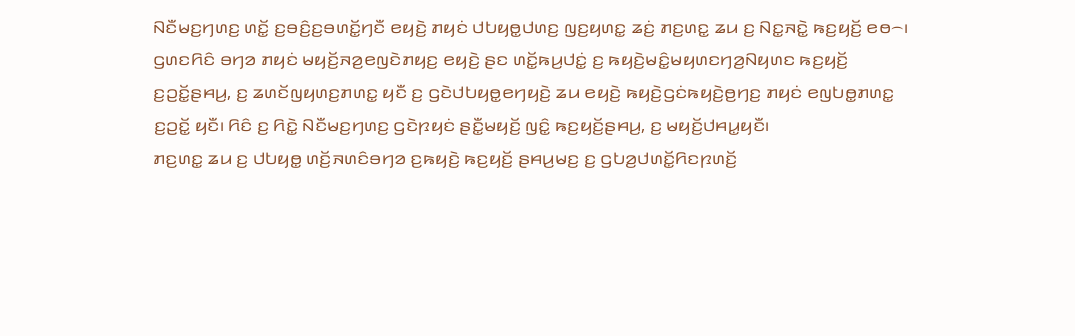ꤡꤢꤪꤗꤢ꤬ꤚꤛꤢ꤬ ꤛꤢꤩ꤭ ꤢ꤬ꤋꤢꤨ꤬ꤢ꤬ꤋꤛꤢꤩ꤭ꤚꤢꤪ ꤕꤟꤢꤧ꤬ ꤊꤟꤢꤦ ꤓꤝꤟꤥ꤭ꤓꤛꤢ꤬ ꤜꤢ꤬ꤟꤛꤢ꤭ ꤘꤢꤦ꤬ ꤊꤢ꤬ꤛꤢ꤭ ꤘꤣ ꤢ꤬ ꤡꤢ꤭ꤏꤢꤧ꤭ ꤒꤢ꤬ꤟꤢꤩ꤬ ꤕꤥ꤮꤯
ꤞꤛꤢꤖꤢꤨ ꤋꤚꤤ ꤊꤟꤢꤦ ꤗꤟꤢꤩ꤬ꤏꤤ꤬ꤕꤜꤢꤧꤊꤟꤢ꤬ ꤕꤟꤢꤧ꤬ ꤔꤢ ꤛꤢꤩ꤭ꤒꤣ꤬ꤓꤢꤦ꤭ ꤢ꤬ ꤒꤟꤢꤧ꤬ꤗꤢꤨ꤭ꤗꤟꤛꤢꤚꤤ꤬ꤡꤟꤛꤢ ꤒꤢ꤬ꤟꤢꤩ꤬ ꤢ꤬ꤑꤢꤩ꤭ꤔꤌꤣ꤬, ꤢ꤬ ꤘꤛꤢꤩꤜꤟꤛꤢ꤬ꤊꤛꤢ꤭ ꤟꤢꤪ ꤢ꤬ ꤞꤢꤧꤓꤝꤟꤥ꤭ꤕꤚꤟꤢꤧ꤬ ꤘꤣ ꤕꤟꤢꤧ꤬ ꤒꤟꤢꤧ꤬ꤞꤢꤦꤒꤟꤢꤧ꤬ꤥ꤬ꤚꤢ꤬ ꤊꤟꤢꤦ ꤕꤜꤝꤥ꤭ꤊꤛꤢ꤭ ꤢ꤬ꤑꤢꤩ꤭ ꤟꤢꤪ꤯ ꤖꤢꤨ ꤢ꤬ ꤖꤢꤧ꤭ ꤡꤢꤪꤗꤢ꤬ꤚꤛꤢ꤬ ꤞꤢꤧꤐꤟꤢꤦ ꤔꤢꤪ꤭ꤗꤟꤢꤩ꤬ ꤜꤢꤨ꤭ ꤒꤢ꤬ꤟꤢꤩ꤬ꤔꤌꤣ꤬, ꤢ꤬ ꤗꤟꤢꤩ꤬ꤓꤌꤣ꤭ꤟꤢꤪ꤯
ꤊꤢ꤬ꤛꤢ꤭ ꤘꤣ ꤢ꤬ ꤓꤝꤟꤥ꤭ ꤛꤢꤩ꤬ꤏꤛꤢꤨꤋꤚꤤ ꤢ꤬ꤒꤟꤢꤧ꤬ ꤒꤢ꤬ꤟꤢꤩ꤬ ꤔꤌꤣ꤬ꤗꤢ꤬ ꤢ꤬ ꤞꤝꤤ꤬ꤓꤛꤢꤩ꤭ꤖꤢꤐꤛꤢꤩ꤬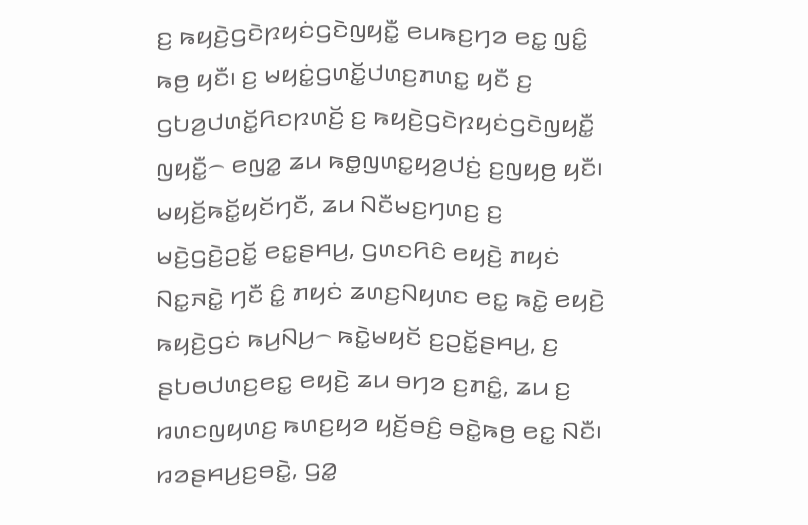ꤢ꤬ ꤒꤟꤢꤧ꤬ꤞꤢꤧꤐꤟꤢꤦꤞꤢꤧꤜꤟꤢꤪ꤭ ꤕꤣꤒꤢ꤬ꤚꤤ ꤕꤢ꤭ ꤜꤢꤨ꤭ ꤒꤥ꤬ ꤟꤢꤪ꤯ ꤢ꤬ ꤗꤟꤢꤦ꤭ꤞꤛꤢꤩ꤭ꤓꤛꤢ꤬ꤊꤛꤢ꤭ ꤟꤢꤪ ꤢ꤬ ꤞꤝꤤ꤬ꤓꤛꤢꤩ꤭ꤖꤢꤐꤛꤢꤩ꤬ ꤢ꤬ ꤒꤟꤢꤧ꤬ꤞꤢꤧꤐꤟꤢꤦꤞꤢꤧꤜꤟꤢꤪ꤭ ꤜꤟꤢꤪ꤭꤮ ꤕꤜꤤ꤭ ꤘꤣ ꤒꤥ꤭ꤜꤛꤢ꤭ꤟꤤ꤬ꤓꤢꤦ꤬ ꤢ꤬ꤜꤟꤥ꤬ ꤟꤢꤪ꤯
ꤗꤟꤢꤩ꤬ꤒꤢꤩ꤭ꤟꤢꤩꤚꤢꤪ, ꤘꤣ ꤡꤢꤪꤗꤢ꤬ꤚꤛꤢ꤬ ꤢ꤬ ꤗꤢꤧ꤬ꤞꤢꤧ꤬ꤑꤢꤩ꤭ ꤕꤢ꤭ꤔꤌꤣ꤬, ꤞꤛꤢꤖꤢꤨ ꤕꤟꤢꤧ꤬ ꤊꤟꤢꤦ ꤡꤢ꤭ꤏꤢꤧ꤭ ꤚꤢꤪ ꤢꤨ꤭ ꤊꤟꤢꤦ ꤘꤛꤢ꤬ꤡꤟꤛꤢ ꤕꤢ꤭ ꤒꤢꤧ꤭ ꤕꤟꤢꤧ꤬ ꤒꤟꤢꤧ꤬ꤞꤢꤦ ꤒꤣ꤬ꤡꤣ꤬꤮ ꤒꤢꤧ꤭ꤗꤟꤢꤩ ꤢ꤬ꤑꤢꤩ꤭ꤔꤌꤣ꤬, ꤢ꤬ ꤔꤝꤥꤓꤛꤢ꤬ꤕꤢ꤭ ꤕꤟꤢꤧ꤬ ꤘꤣ ꤋꤚꤤ ꤢ꤬ꤊꤢꤨ꤭, ꤘꤣ ꤢ꤬ ꤙꤛꤢꤜꤟꤛꤢ꤬ ꤒꤛꤢ꤬ꤟꤤ ꤟꤢꤩ꤬ꤋꤢꤨ꤬ ꤋꤢꤧ꤭ꤒꤥ꤬ ꤕꤢ꤭ ꤡꤢꤪ꤯
ꤙꤤꤔꤌꤣ꤬ꤢ꤬ꤋꤢꤧ꤭, ꤞꤤ꤭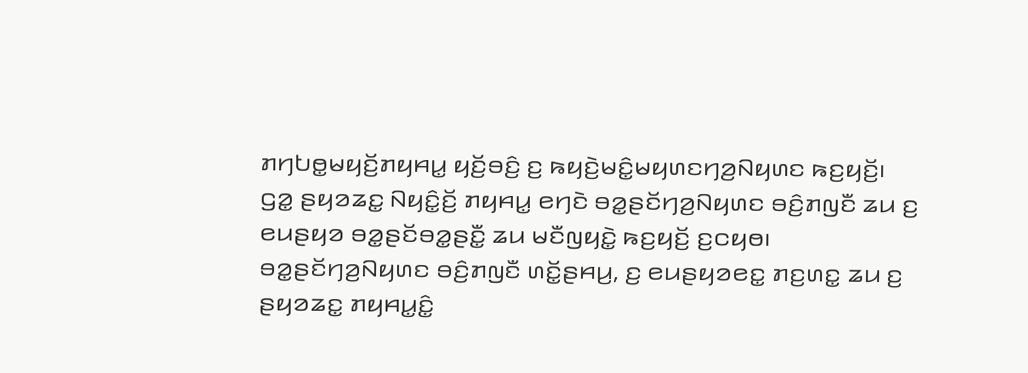ꤊꤚꤝꤥ꤭ꤗꤟꤢꤩ꤬ꤊꤟꤌꤣ꤭ ꤟꤢꤩ꤬ꤋꤢꤨ꤬ ꤢ꤬ ꤒꤟꤢꤧ꤬ꤗꤢꤨ꤭ꤗꤟꤛꤢꤚꤤ꤬ꤡꤟꤛꤢ ꤒꤢ꤬ꤟꤢꤩ꤬꤯ ꤞꤤ꤭ ꤔꤟꤤꤘꤢ꤭ ꤡꤟꤢꤨ꤭ꤢꤩ꤬ ꤊꤟꤌꤣ꤭ ꤕꤚꤢꤧ ꤋꤤ꤭ꤔꤢꤩꤚꤤ꤬ꤡꤟꤛꤢ ꤋꤢꤨ꤬ꤊꤜꤢꤪ ꤘꤣ ꤢ꤬ ꤕꤣꤔꤟꤤ ꤋꤤ꤭ꤔꤢꤩꤋꤤ꤭ꤔꤢꤪ꤭ ꤘꤣ ꤗꤢꤪꤜꤟꤢꤧ꤭ ꤒꤢ꤬ꤟꤢꤩ꤬ ꤢ꤬ꤍꤟꤥ꤯ ꤋꤤ꤭ꤔꤢꤩꤚꤤ꤬ꤡꤟꤛꤢ ꤋꤢꤨ꤬ꤊꤜꤢꤪ ꤛꤢꤩ꤭ꤔꤌꤣ꤬, ꤢ꤬ ꤕꤣꤔꤟꤤꤕꤢ꤭ ꤊꤢ꤬ꤛꤢ꤭ ꤘꤣ ꤢ꤬ ꤔꤟꤤꤘꤢ꤭ ꤊꤟꤌꤣ꤭ꤢꤨ꤭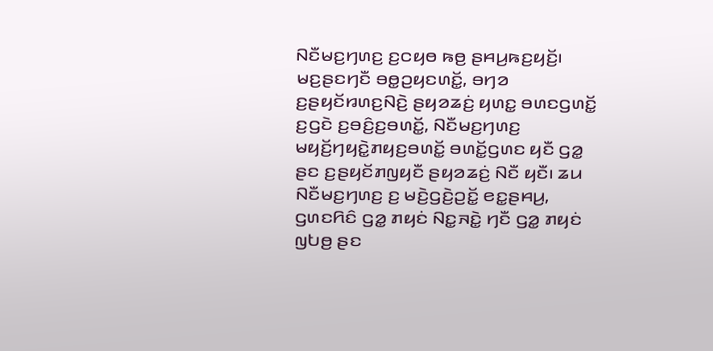ꤡꤢꤪꤗꤢ꤬ꤚꤛꤢ꤬ ꤢ꤬ꤍꤟꤥ ꤒꤥ꤬ ꤔꤌꤣ꤬ꤒꤢ꤬ꤟꤢꤩ꤬꤯
ꤗꤢ꤬ꤔꤢꤚꤢꤪ ꤋꤥ꤭ꤑꤟꤢꤛꤢꤩ꤭, ꤋꤚꤤ ꤢ꤬ꤔꤟꤢꤩꤙꤛꤢ꤬ꤡꤢꤧ꤬ ꤔꤟꤤꤘꤢꤦ꤬ ꤟꤛꤢ꤭ ꤋꤛꤢꤞꤛꤢꤩ꤭ ꤢ꤬ꤞꤢꤧ ꤢ꤬ꤋꤢꤨ꤬ꤢ꤬ꤋꤛꤢꤩ꤭, ꤡꤢꤪꤗꤢ꤬ꤚꤛꤢ꤬ ꤗꤟꤢꤩ꤬ꤚꤟꤢꤧ꤭ꤊꤟꤢ꤬ꤋꤛꤢꤩ꤭ ꤋꤛꤢꤩ꤭ꤞꤛꤢ ꤟꤢꤪ ꤞꤤ꤭ ꤔꤢ ꤢ꤬ꤔꤟꤢꤩꤊꤜꤟꤢꤪ ꤔꤟꤤꤘꤢꤦ꤬ ꤡꤢꤪ ꤟꤢꤪ꤯ ꤘꤣ ꤡꤢꤪꤗꤢ꤬ꤚꤛꤢ꤬ ꤢ꤬ ꤗꤢꤧ꤬ꤞꤢꤧ꤬ꤑꤢꤩ꤭ ꤕꤢ꤭ꤔꤌꤣ꤬, ꤞꤛꤢꤖꤢꤨ ꤞꤤ꤭ ꤊꤟꤢꤦ ꤡꤢ꤭ꤏꤢꤧ꤭ ꤚꤢꤪ ꤞꤤ꤭ ꤊꤟꤢꤦ ꤜꤝꤥ꤬ ꤔꤢ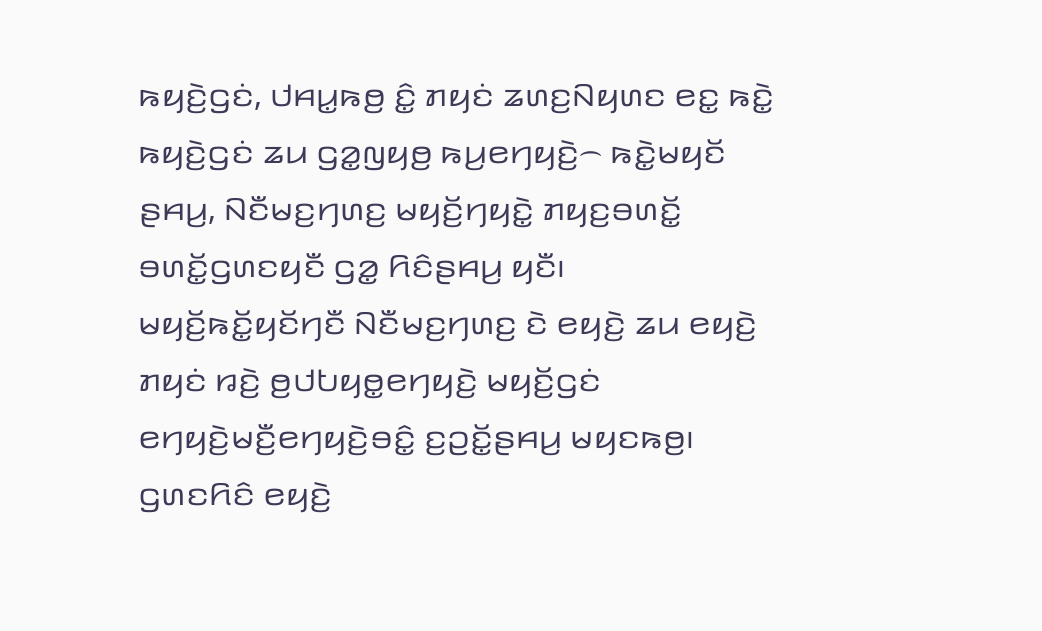ꤒꤟꤢꤧ꤬ꤞꤢꤦ, ꤓꤌꤣ꤭ꤒꤥ꤬ ꤢꤨ꤭ ꤊꤟꤢꤦ ꤘꤛꤢ꤬ꤡꤟꤛꤢ ꤕꤢ꤭ ꤒꤢꤧ꤭ ꤒꤟꤢꤧ꤬ꤞꤢꤦ ꤘꤣ ꤞꤤ꤭ꤜꤟꤥ꤬ ꤒꤣ꤬ꤕꤚꤟꤢꤧ꤬꤮ ꤒꤢꤧ꤭ꤗꤟꤢꤩ ꤔꤌꤣ꤬, ꤡꤢꤪꤗꤢ꤬ꤚꤛꤢ꤬ ꤗꤟꤢꤩ꤬ꤚꤟꤢꤧ꤭ ꤊꤟꤢ꤬ꤋꤛꤢꤩ꤭ ꤋꤛꤢꤩ꤭ꤞꤛꤢꤟꤢꤪ ꤞꤤ꤭ ꤖꤢꤨꤔꤌꤣ꤬ ꤟꤢꤪ꤯
ꤗꤟꤢꤩ꤬ꤒꤢꤩ꤭ꤟꤢꤩꤚꤢꤪ ꤡꤢꤪꤗꤢ꤬ꤚꤛꤢ꤬ ꤢꤧ ꤕꤟꤢꤧ꤬ ꤘꤣ ꤕꤟꤢꤧ꤬ ꤊꤟꤢꤦ ꤙꤢꤧ꤬ ꤥ꤬ꤓꤝꤟꤥ꤭ꤕꤚꤟꤢꤧ꤬ ꤗꤟꤢꤩ꤬ꤞꤢꤦ ꤕꤚꤟꤢꤧ꤬ꤗꤢꤪ꤬ꤕꤚꤟꤢꤧ꤬ꤋꤢꤨ꤭ ꤢ꤬ꤑꤢꤩ꤭ꤔꤌꤣ꤬ ꤗꤟꤢꤒꤥ꤬꤯ ꤞꤛꤢꤖꤢꤨ ꤕꤟꤢꤧ꤬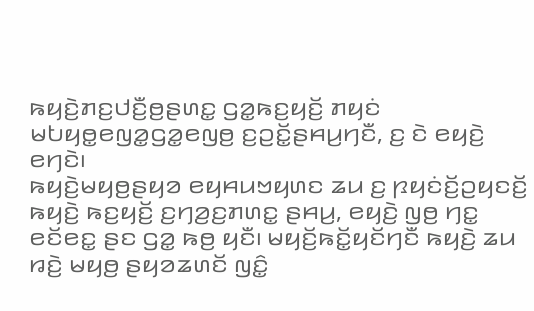ꤒꤟꤢꤧ꤬ꤊꤢ꤬ꤓꤢꤪ꤬ꤥ꤬ꤔꤛꤢ꤭ ꤞꤤ꤭ꤒꤢ꤬ꤟꤢꤩ꤬ ꤊꤟꤢꤦ ꤗꤝꤟꤥ꤭ꤕꤜꤤ꤭ꤞꤤ꤭ꤕꤜꤥ꤬ ꤢ꤬ꤑꤢꤩ꤭ꤔꤌꤣ꤬ꤚꤢꤪ, ꤢ꤬ ꤢꤧ ꤕꤟꤢꤧ꤬ ꤕꤚꤢꤧ꤯
ꤒꤟꤢꤧ꤬ꤗꤟꤥ꤬ꤔꤟꤤ ꤕꤟꤌꤣꤠꤟꤛꤢ ꤘꤣ ꤢ꤬ ꤐꤟꤢꤦꤢꤩ꤬ꤑꤟꤢꤢꤩ꤬ ꤒꤟꤢꤧ꤬ ꤒꤢ꤬ꤟꤢꤩ꤬ ꤢ꤬ꤚꤤ꤬ꤢ꤬ꤊꤛꤢ꤭ ꤔꤌꤣ꤬, ꤕꤟꤢꤧ꤬ ꤜꤥ꤬ ꤚꤢ꤭ ꤕꤢꤩꤕꤢ꤭ ꤔꤢ ꤞꤤ꤭ ꤒꤥ꤬ ꤟꤢꤪ꤯ ꤗꤟꤢꤩ꤬ꤒꤢꤩ꤭ꤟꤢꤩꤚꤢꤪ ꤒꤟꤢꤧ꤬ ꤘꤣ ꤙꤢꤧ꤬ ꤗꤟꤥ꤬ ꤔꤟꤤꤘꤛꤢꤩ ꤜꤢꤨ꤭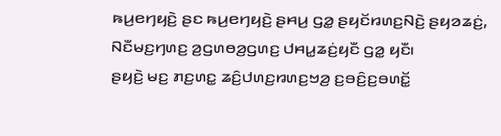ꤒꤣ꤬ꤕꤚꤟꤢꤧ꤬ ꤔꤢ ꤒꤣ꤬ꤕꤚꤟꤢꤧ꤬ ꤔꤌꤣ꤬ ꤞꤤ꤭ ꤔꤟꤢꤩꤙꤛꤢ꤬ꤡꤢꤧ꤬ ꤔꤟꤤꤘꤢꤦ꤬, ꤡꤢꤪꤗꤢ꤬ꤚꤛꤢ꤬ ꤤ꤬ꤞꤛꤥꤤ꤬ꤞꤛꤢ꤬ ꤓꤌꤣ꤭ꤘꤢꤦ꤬ꤟꤢꤪ ꤞꤤ꤭ ꤟꤢꤪ꤯
ꤔꤟꤢꤧ꤬ ꤗꤢ꤬ ꤊꤢ꤬ꤛꤢ꤭ ꤘꤢꤨ꤬ꤓꤛꤢ꤬ꤙꤛꤢ꤬ꤠꤤ꤬ ꤢ꤬ꤋꤢꤨ꤬ꤢ꤬ꤋꤛꤢꤩ꤭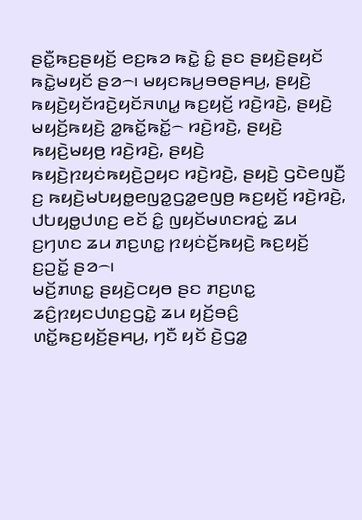ꤔꤢꤪ꤭ꤒꤢ꤬ꤔꤟꤢꤩ꤬ ꤕꤢ꤬ꤒꤤ ꤒꤢꤧ꤭ ꤢꤨ꤭ ꤔꤢ ꤔꤟꤢꤧ꤬ꤔꤟꤢꤩ ꤒꤢꤧ꤭ꤗꤟꤢꤩ ꤔꤤ꤮꤯ ꤗꤟꤢꤒꤣ꤬ꤋꤥꤔꤌꤣ꤬, ꤔꤟꤢꤧ꤬ ꤒꤟꤢꤧ꤬ꤟꤢꤩꤙꤢꤧ꤬ꤟꤢꤩꤏꤛꤣ꤭ ꤒꤢ꤬ꤟꤢꤩ꤬ ꤙꤢꤧ꤬ꤙꤢꤧ꤬, ꤔꤟꤢꤧ꤬ ꤗꤟꤢꤩ꤬ꤒꤟꤢꤧ꤬ ꤤ꤭ꤒꤢꤩ꤭ꤒꤢꤩ꤭꤮ ꤙꤢꤧ꤬ꤙꤢꤧ꤬, ꤔꤟꤢꤧ꤬ ꤒꤟꤢꤧ꤬ꤗꤟꤥ꤬ ꤙꤢꤧ꤬ꤙꤢꤧ꤬, ꤔꤟꤢꤧ꤬ ꤒꤟꤢꤧ꤬ꤐꤟꤢꤦꤒꤟꤢꤧ꤬ꤑꤟꤢ ꤙꤢꤧ꤬ꤙꤢꤧ꤬, ꤔꤟꤢꤧ꤬ ꤞꤢꤧꤕꤜꤢꤪ꤬ ꤢ꤬ ꤒꤟꤢꤧ꤬ꤗꤝꤟꤥ꤭ꤕꤜꤤ꤭ꤞꤤ꤭ꤕꤜꤥ꤬ ꤒꤢ꤬ꤟꤢꤩ꤬ ꤙꤢꤧ꤬ꤙꤢꤧ꤬, ꤓꤝꤟꤥ꤭ꤓꤛꤢ꤬ ꤕꤢꤩ ꤢꤨ꤭ ꤜꤟꤢꤩꤗꤛꤢꤙꤢꤦ꤭ ꤘꤣ ꤢ꤬ꤚꤛꤢ ꤘꤣ ꤊꤢ꤬ꤛꤢ꤭ ꤐꤟꤢꤦꤢꤩ꤬ꤒꤟꤢꤧ꤬ ꤒꤢ꤬ꤟꤢꤩ꤬ ꤢ꤬ꤑꤢꤩ꤭ ꤔꤤ꤮꤯
ꤗꤢꤩ꤬ꤊꤛꤢ꤭ ꤔꤟꤢꤧ꤬ꤍꤟꤥ ꤔꤢ ꤊꤢ꤬ꤛꤢ꤭ ꤘꤢꤨ꤬ꤐꤟꤢꤓꤛꤢ꤬ꤞꤢꤧ꤭ ꤘꤣ ꤟꤢꤩ꤬ꤋꤢꤨ꤬ ꤛꤢꤩ꤭ꤒꤢ꤬ꤟꤢꤩ꤬ꤔꤌꤣ꤬, ꤚꤢꤪ ꤟꤢꤩ ꤢꤧ꤬ꤞꤤ꤭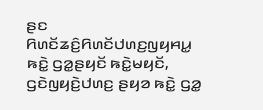ꤔꤢ ꤖꤛꤢꤩꤘꤢꤨ꤬ꤖꤛꤢꤩꤓꤛꤢ꤬ꤜꤟꤌꤣ꤭ ꤒꤢꤧ꤭ ꤞꤤ꤭ꤔꤟꤢꤩ ꤒꤢꤧ꤭ꤗꤟꤢꤩ, ꤞꤢꤧꤜꤟꤢꤧ꤬ꤓꤛꤢ꤬ ꤔꤟꤤ ꤒꤢꤧ꤭ ꤞꤤ꤭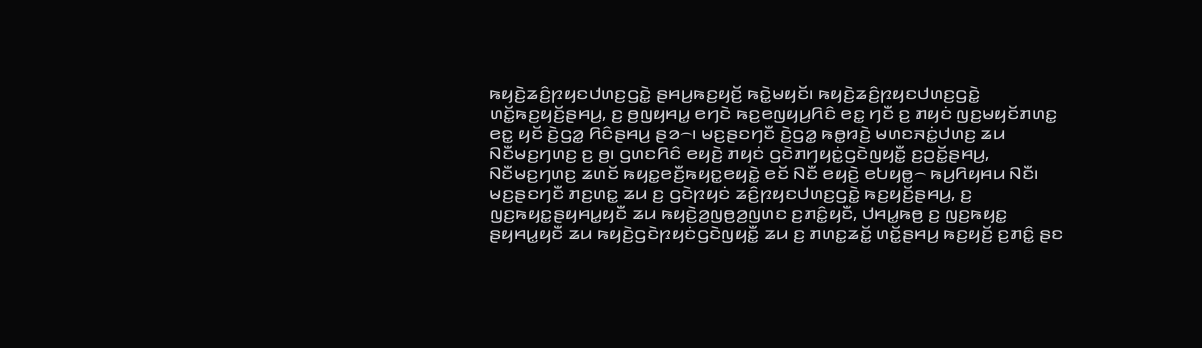ꤒꤟꤢꤧ꤬ꤘꤢꤨ꤬ꤐꤟꤢꤓꤛꤢ꤬ꤞꤢꤧ꤭ ꤔꤌꤣ꤬ꤒꤢ꤬ꤟꤢꤩ꤬ ꤒꤢꤧ꤭ꤗꤟꤢꤩ꤯ ꤒꤟꤢꤧ꤬ꤘꤢꤨ꤬ꤐꤟꤢꤓꤛꤢ꤬ꤞꤢꤧ꤭ ꤛꤢꤩ꤭ꤒꤢ꤬ꤟꤢꤩ꤬ꤔꤌꤣ꤬, ꤢ꤬ ꤥ꤬ꤜꤟꤌꤣ꤭ ꤕꤚꤢꤧ ꤒꤢ꤬ꤕꤜꤟꤣ꤬ꤖꤢꤨ ꤕꤢ꤭ ꤚꤢꤪ ꤢ꤬ ꤊꤟꤢꤦ ꤜꤢ꤬ꤗꤟꤢꤩꤊꤛꤢ꤭ ꤕꤢ꤭ ꤟꤢꤩ ꤢꤧ꤬ꤞꤤ꤭ ꤖꤢꤨꤔꤌꤣ꤬ ꤔꤤ꤮꤯ ꤗꤢ꤬ꤔꤢꤚꤢꤪ ꤢꤧ꤬ꤞꤤ꤭ ꤒꤥ꤭ꤙꤢꤧ꤬ ꤗꤛꤢꤏꤢꤦ꤭ꤓꤛꤢ꤬ ꤘꤣ ꤡꤢꤪꤗꤢ꤬ꤚꤛꤢ꤬ ꤢ꤬ ꤥ꤬꤯ ꤞꤛꤢꤖꤢꤨ ꤕꤟꤢꤧ꤬ ꤊꤟꤢꤦ ꤞꤢꤧꤊꤚꤟꤢꤦ꤭ꤞꤢꤧꤜꤟꤢꤪ꤭ ꤢ꤬ꤑꤢꤩ꤭ꤔꤌꤣ꤬, ꤡꤢꤪꤗꤢ꤬ꤚꤛꤢ꤬ ꤘꤛꤢꤩ ꤒꤟꤢ꤭ꤕꤢꤪ꤬ꤒꤟꤢ꤭ꤕꤟꤢꤧ꤭ ꤕꤢꤩ ꤡꤢꤪ ꤕꤟꤢꤧ꤬ ꤕꤝꤟꤥ꤭꤮ ꤒꤣ꤬ꤖꤟꤌꤣ ꤡꤢꤪ꤯
ꤗꤢ꤬ꤔꤢꤚꤢꤪ ꤊꤢ꤬ꤛꤢ꤭ ꤘꤣ ꤢ꤬ ꤞꤢꤧꤐꤟꤢꤦ ꤘꤢꤨ꤬ꤐꤟꤢꤓꤛꤢ꤬ꤞꤢꤧ꤭ ꤒꤢ꤬ꤟꤢꤩ꤬ꤔꤌꤣ꤬, ꤢ꤬ ꤜꤢ꤬ꤒꤟꤢ꤭ꤔꤟꤌꤣ꤭ꤟꤢꤪ ꤘꤣ ꤒꤟꤢꤧ꤬ꤤ꤬ꤜꤥ꤬ꤤ꤬ꤜꤛꤢ ꤢ꤬ꤊꤢꤨ꤭ꤟꤢꤪ, ꤓꤌꤣ꤭ꤒꤥ꤬ ꤢ꤬ ꤜꤢ꤬ꤒꤟꤢ꤭ ꤔꤟꤌꤣ꤭ꤟꤢꤪ ꤘꤣ ꤒꤟꤢꤧ꤬ꤞꤢꤧꤐꤟꤢꤦꤞꤢꤧꤜꤟꤢꤪ꤭ ꤘꤣ ꤢ꤬ ꤊꤛꤢ꤭ꤘꤢꤩ꤭ ꤛꤢꤩ꤭ꤔꤌꤣ꤬ ꤒꤢ꤬ꤟꤢꤩ꤬ ꤢ꤬ꤊꤢꤨ꤭ ꤔꤢ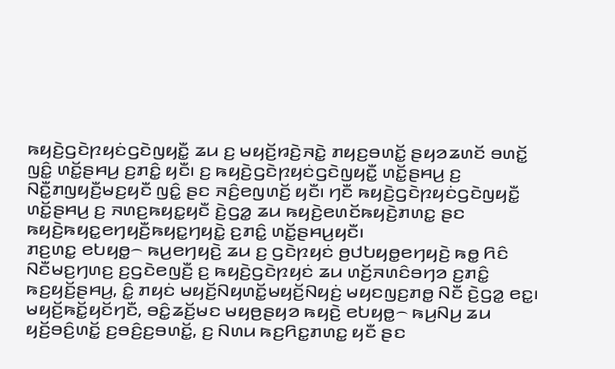ꤒꤟꤢꤧ꤬ꤞꤢꤧꤐꤟꤢꤦꤞꤢꤧꤜꤟꤢꤪ꤭ ꤘꤣ ꤢ꤬ ꤗꤟꤢꤩ꤬ꤙꤢꤧ꤬ꤏꤢꤧ꤭ ꤊꤟꤢ꤬ꤋꤛꤢꤩ꤭ ꤔꤟꤤꤘꤛꤢꤩ ꤋꤛꤢꤩ꤭ ꤜꤢꤨ꤭ ꤛꤢꤩ꤭ꤔꤌꤣ꤬ ꤢ꤬ꤊꤢꤨ꤭ ꤟꤢꤪ꤯ ꤢ꤬ ꤒꤟꤢꤧ꤬ꤞꤢꤧꤐꤟꤢꤦꤞꤢꤧꤜꤟꤢꤪ꤭ ꤛꤢꤩ꤭ꤔꤌꤣ꤬ ꤢ꤬ ꤡꤢꤪ꤭ꤊꤜꤟꤢꤪ꤬ꤗꤢ꤬ꤟꤢꤪ ꤜꤢꤨ꤭ ꤔꤢ ꤏꤢꤨ꤬ꤕꤜꤛꤢꤩ꤬ ꤟꤢꤪ꤯ ꤚꤢꤪ ꤒꤟꤢꤧ꤬ꤞꤢꤧꤐꤟꤢꤦꤞꤢꤧꤜꤟꤢꤪ꤭ ꤛꤢꤩ꤭ꤔꤌꤣ꤬ ꤢ꤬ ꤏꤛꤢ꤬ꤒꤟꤢ꤭ꤟꤢꤪ ꤢꤧ꤬ꤞꤤ꤭ ꤘꤣ ꤒꤟꤢꤧ꤬ꤕꤛꤢꤩꤒꤟꤢꤧ꤬ꤊꤛꤢ꤭ ꤔꤢ ꤒꤟꤢꤧ꤬ꤒꤟꤢ꤭ꤕꤚꤟꤢꤪ꤬ꤒꤟꤢ꤭ꤚꤟꤢꤧ꤭ ꤢ꤬ꤊꤢꤨ꤭ ꤛꤢꤩ꤭ꤔꤌꤣ꤬ꤟꤢꤪ꤯
ꤊꤢ꤬ꤛꤢ꤭ ꤕꤝꤟꤥ꤭꤮ ꤒꤣ꤬ꤕꤚꤟꤢꤧ꤬ ꤘꤣ ꤢ꤬ ꤞꤢꤧꤐꤟꤢꤦ ꤥ꤬ꤓꤝꤟꤥ꤭ꤕꤚꤟꤢꤧ꤬ ꤒꤥ꤭ ꤖꤢꤨ ꤡꤢꤪꤗꤢ꤬ꤚꤛꤢ꤬ ꤢ꤬ꤞꤢꤧꤕꤜꤢꤪ꤬ ꤢ꤬ ꤒꤟꤢꤧ꤬ꤞꤢꤧꤐꤟꤢꤦ ꤘꤣ ꤛꤢꤩ꤬ꤏꤛꤢꤨꤋꤚꤤ ꤢ꤬ꤊꤢꤨ꤭ ꤒꤢ꤬ꤟꤢꤩ꤬ꤔꤌꤣ꤬, ꤢꤨ꤭ ꤊꤟꤢꤦ ꤗꤟꤢꤩ꤬ꤡꤟꤛꤢꤩ꤭ꤗꤟꤢꤩ꤬ꤡꤟꤢꤦ꤬ ꤗꤟꤢꤜꤢ꤬ꤊꤥ꤭ ꤡꤢꤪ ꤢꤧ꤬ꤞꤤ꤭ ꤕꤢ꤭꤯
ꤗꤟꤢꤩ꤬ꤒꤢꤩ꤭ꤟꤢꤩꤚꤢꤪ, ꤋꤢꤨ꤭ꤘꤢꤩ꤬ꤗꤢ ꤗꤟꤥ꤬ꤔꤟꤤ ꤒꤟꤢꤧ꤬ ꤕꤝꤟꤥ꤭꤮ ꤒꤣ꤬ꤡꤣ꤬ ꤘꤣ ꤟꤢꤩ꤬ꤋꤢꤨ꤬ꤛꤢꤩ꤭ ꤢ꤬ꤋꤢꤨ꤬ꤢ꤬ꤋꤛꤢꤩ꤭, ꤢ꤬ ꤡꤛꤣ ꤒꤢ꤬ꤖꤢ꤭ꤊꤛꤢ꤭ ꤟꤢꤪ ꤔꤢ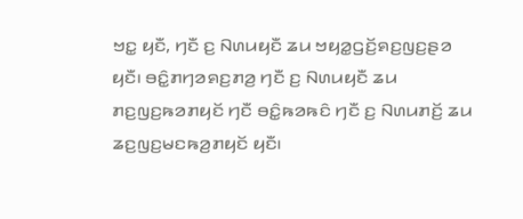ꤠꤢ꤭ ꤟꤢꤪ, ꤚꤢꤪ ꤢ꤬ ꤡꤛꤣꤟꤢꤪ ꤘꤣ ꤠꤟꤤ꤭ꤞꤢꤩ꤬ꤎꤢ꤬ꤜꤢ꤬ꤔꤤ ꤟꤢꤪ꤯ ꤋꤢꤨ꤭ꤊꤚꤤꤎꤢ꤬ꤊꤤ꤬ ꤚꤢꤪ ꤢ꤬ ꤡꤛꤣꤟꤢꤪ ꤘꤣ ꤊꤢ꤬ꤜꤢ꤬ꤒꤤꤊꤟꤢꤩ ꤚꤢꤪ ꤋꤢꤨ꤭ꤒꤤꤒꤢꤨ ꤚꤢꤪ ꤢ꤬ ꤡꤛꤣꤊꤢꤩ꤬ ꤘꤣ ꤘꤢ꤬ꤜꤢ꤬ꤗꤢꤒꤤ꤬ꤊꤟꤢꤩ ꤟꤢꤪ꤯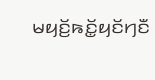ꤗꤟꤢꤩ꤬ꤒꤢꤩ꤭ꤟꤢꤩꤚꤢꤪ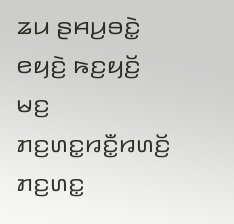ꤘꤣ ꤔꤌꤣ꤬ꤋꤢꤧ꤭ ꤕꤟꤢꤧ꤬ ꤒꤢ꤬ꤟꤢꤩ꤬ ꤗꤢ꤬ ꤊꤢ꤬ꤛꤢ꤭ꤙꤢꤪ꤭ꤙꤛꤢꤩ꤬ ꤊꤢ꤬ꤛꤢ꤭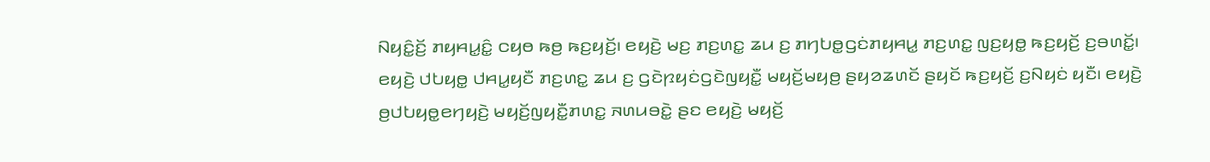ꤡꤟꤢꤨ꤭ꤢꤩ꤬ ꤊꤟꤌꤣ꤭ꤢꤨ꤭ ꤍꤟꤥ ꤒꤥ꤬ ꤒꤢ꤬ꤟꤢꤩ꤬꤯ ꤕꤟꤢꤧ꤬ ꤗꤢ꤬ ꤊꤢ꤬ꤛꤢ꤭ ꤘꤣ ꤢ꤬ ꤊꤚꤝꤥ꤭ꤞꤢꤦꤊꤟꤌꤣ꤭ ꤊꤢ꤬ꤛꤢ꤭ ꤜꤢ꤬ꤟꤥ꤭ ꤒꤢ꤬ꤟꤢꤩ꤬ ꤢ꤬ꤋꤛꤢꤩ꤭꤯ ꤕꤟꤢꤧ꤬ ꤓꤝꤟꤥ꤭ ꤓꤌꤣ꤭ꤟꤢꤪ ꤊꤢ꤬ꤛꤢ꤭ ꤘꤣ ꤢ꤬ ꤞꤢꤧꤐꤟꤢꤦꤞꤢꤧꤜꤟꤢꤪ꤭ ꤗꤟꤢꤩ꤬ꤗꤟꤥ꤬ ꤔꤟꤤꤘꤛꤢꤩ ꤔꤟꤢꤩ ꤒꤢ꤬ꤟꤢꤩ꤬ ꤢ꤬ꤡꤟꤢꤦ ꤟꤢꤪ꤯ ꤕꤟꤢꤧ꤬ ꤥ꤬ꤓꤝꤟꤥ꤭ꤕꤚꤟꤢꤧ꤬ ꤗꤟꤢꤩ꤬ꤜꤟꤢꤪ꤭ꤊꤛꤢ꤭ ꤏꤛꤣꤋꤢꤧ꤭ ꤔꤢ ꤕꤟꤢꤧ꤬ ꤗꤟꤢꤩ꤬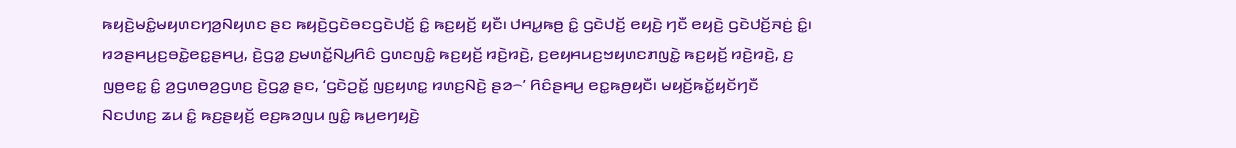ꤒꤟꤢꤧ꤬ꤗꤢꤨ꤭ꤗꤟꤛꤢꤚꤤ꤬ꤡꤟꤛꤢ ꤔꤢ ꤒꤟꤢꤧ꤬ꤞꤢꤧꤋꤢꤞꤢꤧꤓꤢꤩ꤬ ꤢꤨ꤭ ꤒꤢ꤬ꤟꤢꤩ꤬ ꤟꤢꤪ꤯ ꤓꤌꤣ꤭ꤒꤥ꤬ ꤢꤨ꤭ ꤞꤢꤧꤓꤢꤩ꤬ ꤕꤟꤢꤧ꤬ ꤚꤢꤪ ꤕꤟꤢꤧ꤬ ꤞꤢꤧꤓꤢꤩ꤬ꤏꤢꤦ꤬ ꤢꤨ꤭꤯
ꤙꤤꤔꤌꤣ꤬ꤢ꤬ꤋꤢꤧ꤭ꤕꤢ꤭ꤔꤌꤣ꤬, ꤢꤧ꤬ꤞꤤ꤭ ꤢ꤬ꤗꤛꤢꤩ꤭ꤡꤣ꤬ꤖꤢꤨ ꤞꤛꤢꤜꤢꤨ꤭ ꤒꤢ꤬ꤟꤢꤩ꤬ ꤙꤢꤧ꤬ꤙꤢꤧ꤬, ꤢ꤬ꤕꤟꤌꤣꤢ꤬ꤠꤟꤛꤢꤊꤜꤢꤧ꤭ ꤒꤢ꤬ꤟꤢꤩ꤬ ꤙꤢꤧ꤬ꤙꤢꤧ꤬, ꤢ꤬ ꤜꤥ꤬ꤕꤢ꤭ ꤢꤨ꤭ ꤤ꤬ꤞꤛꤥꤤ꤬ꤞꤛꤢ꤬ ꤢꤧ꤬ꤞꤤ꤭ ꤔꤢ, ‘ꤞꤢꤧꤑꤢꤩ꤭ ꤜꤢ꤬ꤟꤛꤢ꤭ ꤙꤛꤢ꤬ꤡꤢꤧ꤬ ꤔꤤ꤮’ ꤖꤢꤨꤔꤌꤣ꤬ ꤕꤢ꤭ꤒꤥ꤬ꤟꤢꤪ꤯ ꤗꤟꤢꤩ꤬ꤒꤢꤩ꤭ꤟꤢꤩꤚꤢꤪ ꤡꤢꤓꤛꤢ꤬ ꤘꤣ ꤢꤨ꤭ ꤒꤢ꤬ꤔꤟꤢꤩ꤬ ꤕꤢ꤬ꤒꤤꤜꤣ ꤜꤢꤨ꤭ ꤒꤣ꤬ꤕꤚꤟꤢꤧ꤬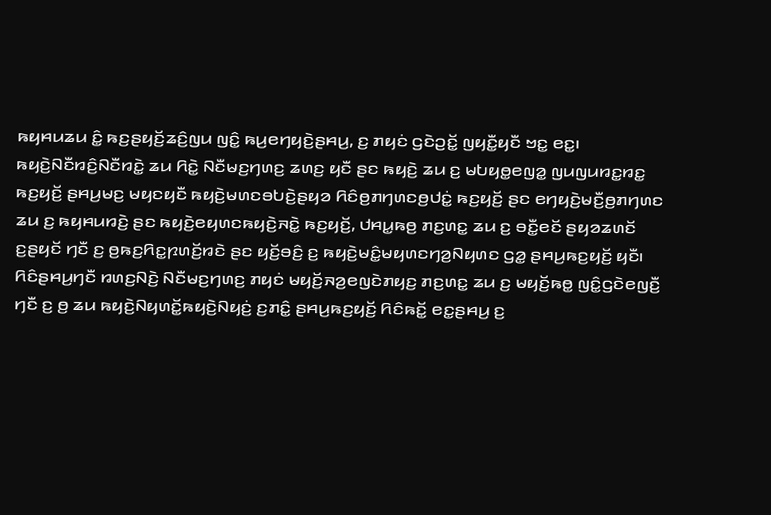ꤒꤟꤌꤣꤘꤣ ꤢꤨ꤭ ꤒꤢ꤬ꤔꤟꤢꤩ꤬ꤘꤢꤨ꤬ꤜꤣ ꤜꤢꤨ꤭ ꤒꤣ꤬ꤕꤚꤟꤢꤧ꤬ꤔꤌꤣ꤬, ꤢ꤬ ꤊꤟꤢꤦ ꤞꤢꤧꤑꤢꤩ꤭ ꤜꤟꤢꤪ꤭ꤟꤢꤪ ꤠꤢ꤭ ꤕꤢ꤭꤯
ꤒꤟꤢꤧ꤬ꤡꤢꤪꤙꤢꤨ꤬ꤡꤢꤪꤙꤢꤧ꤭ ꤘꤣ ꤖꤢꤧ꤭ ꤡꤢꤪꤗꤢ꤬ꤚꤛꤢ꤬ ꤘꤛꤢ꤬ ꤟꤢꤪ ꤔꤢ ꤒꤟꤢꤧ꤬ ꤘꤣ ꤢ꤬ ꤗꤝꤟꤥ꤭ꤕꤜꤤ꤭ ꤜꤣꤜꤣꤙꤢ꤭ꤙꤢ꤭ ꤒꤢ꤬ꤟꤢꤩ꤬ ꤔꤌꤣ꤬ꤗꤢ꤬ ꤗꤟꤢꤟꤢꤪ ꤒꤟꤢꤧ꤬ꤗꤛꤢꤋꤝꤢꤧ꤬ꤔꤟꤤ ꤖꤢꤨꤥ꤬ꤊꤚꤛꤢꤥ꤬ꤓꤢꤦ꤭ ꤒꤢ꤬ꤟꤢꤩ꤬ ꤔꤢ ꤕꤚꤟꤢꤧ꤬ꤗꤢꤪ꤬ꤥ꤬ꤊꤚꤛꤢ ꤘꤣ ꤢ꤬ ꤒꤟꤌꤣꤙꤢꤧ꤬ ꤔꤢ ꤒꤟꤢꤧ꤬ꤕꤟꤛꤢꤒꤟꤢꤧ꤬ꤏꤢꤧ꤭ ꤒꤢ꤬ꤟꤢꤩ꤬, ꤓꤌꤣ꤭ꤒꤥ꤬ ꤊꤢ꤬ꤛꤢ꤭ ꤘꤣ ꤢ꤬ ꤋꤢꤪ꤭ꤕꤢꤩ ꤔꤟꤤꤘꤛꤢꤩ ꤢ꤬ꤔꤟꤢꤩ ꤚꤢꤪ ꤢ꤬ ꤥ꤬ꤒꤢ꤬ꤖꤢ꤭ꤐꤛꤢꤩ꤬ꤙꤢꤧ ꤔꤢ ꤟꤢꤩ꤬ꤋꤢꤨ꤬ ꤢ꤬ ꤒꤟꤢꤧ꤬ꤗꤢꤨ꤭ꤗꤟꤛꤢꤚꤤ꤬ꤡꤟꤛꤢ ꤞꤤ꤭ ꤔꤌꤣ꤬ꤒꤢ꤬ꤟꤢꤩ꤬ ꤟꤢꤪ꤯
ꤖꤢꤨꤔꤌꤣ꤬ꤚꤢꤪ ꤙꤛꤢ꤬ꤡꤢꤧ꤬ ꤡꤢꤪꤗꤢ꤬ꤚꤛꤢ꤬ ꤊꤟꤢꤦ ꤗꤟꤢꤩ꤬ꤏꤤ꤬ꤕꤜꤢꤧꤊꤟꤢ꤬ ꤊꤢ꤬ꤛꤢ꤭ ꤘꤣ ꤢ꤬ ꤗꤟꤢꤩ꤬ꤒꤥ꤭ ꤜꤢꤨ꤭ꤞꤢꤧꤕꤜꤢꤪ꤬ ꤚꤢꤪ ꤢ꤬ ꤥ꤬ ꤘꤣ ꤒꤟꤢꤧ꤬ꤡꤟꤛꤢꤩ꤭ꤒꤟꤢꤧ꤬ꤡꤟꤢꤦ꤬ ꤢ꤬ꤊꤢꤨ꤭ ꤔꤌꤣ꤬ꤒꤢ꤬ꤟꤢꤩ꤬ ꤖꤢꤨꤒꤢꤩ꤭ ꤕꤢ꤭ꤔꤌꤣ꤬ ꤢ꤬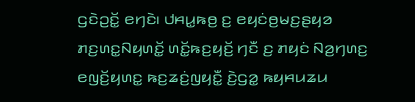ꤞꤢꤧꤑꤢꤩ꤭ ꤕꤚꤢꤧ꤯ ꤓꤌꤣ꤭ꤒꤥ꤬ ꤢ꤬ ꤕꤟꤢꤦꤥ꤬ꤗꤢ꤬ꤔꤟꤤ ꤊꤢ꤬ꤛꤢ꤭ꤡꤟꤛꤢꤩ꤭ ꤛꤢꤩ꤭ꤒꤢ꤬ꤟꤢꤩ꤬ ꤚꤢꤪ ꤢ꤬ ꤊꤟꤢꤦ ꤡꤤ꤬ꤚꤛꤢ꤬ ꤕꤜꤢꤩ꤬ꤟꤛꤢ꤭ ꤒꤢ꤬ꤘꤢꤦ꤬ꤜꤟꤢꤪ꤭ ꤢꤧ꤬ꤞꤤ꤭ ꤒꤟꤌꤣꤘꤣ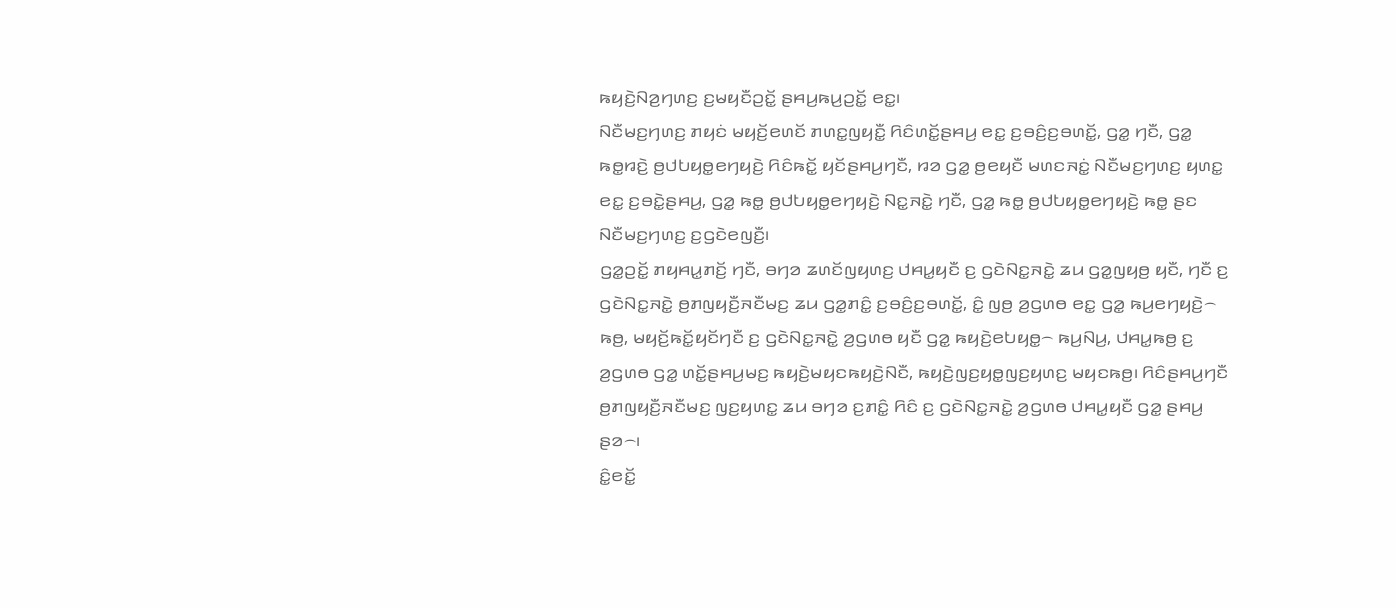ꤒꤟꤢꤧ꤬ꤡꤤ꤬ꤚꤛꤢ꤬ ꤢ꤬ꤗꤟꤢꤪꤑꤢꤩ꤭ ꤔꤌꤣ꤬ꤒꤣ꤬ꤑꤢꤩ꤭ ꤕꤢ꤭꤯
ꤡꤢꤪꤗꤢ꤬ꤚꤛꤢ꤬ ꤊꤟꤢꤦ ꤗꤟꤢꤩ꤬ꤕꤛꤢꤩ ꤊꤛꤢ꤭ꤜꤟꤢꤪ꤭ ꤖꤢꤨꤛꤢꤩ꤭ꤔꤌꤣ꤬ ꤕꤢ꤭ ꤢ꤬ꤋꤢꤨ꤬ꤢ꤬ꤋꤛꤢꤩ꤭, ꤞꤤ꤭ ꤚꤢꤪ, ꤞꤤ꤭ ꤒꤥ꤭ꤙꤢꤧ꤬ ꤥ꤬ꤓꤝꤟꤥ꤭ꤕꤚꤟꤢꤧ꤬ ꤖꤢꤨꤒꤢꤩ꤭ ꤟꤢꤩꤔꤌꤣ꤬ꤚꤢꤪ, ꤙꤤ ꤞꤤ꤭ ꤥ꤬ꤕꤟꤢꤪ ꤗꤛꤢꤏꤢꤦ꤭ ꤡꤢꤪꤗꤢ꤬ꤚꤛꤢ꤬ ꤟꤛꤢ꤭ ꤕꤢ꤭ ꤢ꤬ꤋꤢꤧ꤭ꤔꤌꤣ꤬, ꤞꤤ꤭ ꤒꤥ꤭ ꤥ꤬ꤓꤝꤟꤥ꤭ꤕꤚꤟꤢꤧ꤬ ꤡꤢ꤭ꤏꤢꤧ꤭ ꤚꤢꤪ, ꤞꤤ꤭ ꤒꤥ꤭ ꤥ꤬ꤓꤝꤟꤥ꤭ꤕꤚꤟꤢꤧ꤬ ꤒꤥ꤭ ꤔꤢ ꤡꤢꤪꤗꤢ꤬ꤚꤛꤢ꤬ ꤢ꤬ꤞꤢꤧꤕꤜꤢꤪ꤬꤯
ꤞꤤ꤭ꤑꤢꤩ꤭ ꤊꤟꤌꤣ꤭ꤊꤢꤩ꤬ ꤚꤢꤪ, ꤋꤚꤤ ꤘꤛꤢꤩꤜꤟꤛꤢ꤬ ꤓꤌꤣ꤭ꤟꤢꤪ ꤢ꤬ ꤞꤢꤧꤡꤢ꤭ꤏꤢꤧ꤭ ꤘꤣ ꤞꤤ꤭ꤜꤟꤥ꤬ ꤟꤢꤪ, ꤚꤢꤪ ꤢ꤬ ꤞꤢꤧꤡꤢ꤭ꤏꤢꤧ꤭ ꤥ꤬ꤊꤜꤟꤢꤪ꤬ꤏꤢꤪꤗꤢ꤬ ꤘꤣ ꤞꤤ꤭ꤊꤢꤨ꤭ ꤢ꤬ꤋꤢꤨ꤬ꤢ꤬ꤋꤛꤢꤩ꤭, ꤢꤨ꤭ ꤜꤥ꤬ ꤤ꤬ꤞꤛꤥ ꤕꤢ꤭ ꤞꤤ꤭ ꤒꤣ꤬ꤕꤚꤟꤢꤧ꤬꤮ ꤒꤥ꤬, ꤗꤟꤢꤩ꤬ꤒꤢꤩ꤭ꤟꤢꤩꤚꤢꤪ ꤢ꤬ ꤞꤢꤧꤡꤢ꤭ꤏꤢꤧ꤭ ꤤ꤬ꤞꤛꤥ ꤟꤢꤪ ꤞꤤ꤭ ꤒꤟꤢꤧ꤬ꤕꤝꤟꤥ꤭꤮ ꤒꤣ꤬ꤡꤣ꤬, ꤓꤌꤣ꤭ꤒꤥ꤬ ꤢ꤬ ꤤ꤬ꤞꤛꤥ ꤞꤤ꤭ ꤛꤢꤩ꤭ꤔꤌꤣ꤬ꤗꤢ꤬ ꤒꤟꤢꤧ꤬ꤗꤟꤢꤒꤟꤢꤧ꤬ꤡꤢꤪ, ꤒꤟꤢꤧ꤬ꤜꤢ꤬ꤟꤥ꤭ꤜꤢ꤬ꤟꤛꤢ꤬ ꤗꤟꤢꤒꤥ꤬꤯ ꤖꤢꤨꤔꤌꤣ꤬ꤚꤢꤪ ꤥ꤬ꤊꤜꤟꤢꤪ꤬ꤏꤢꤪꤗꤢ꤬ ꤜꤢ꤬ꤟꤛꤢ꤭ ꤘꤣ ꤋꤚꤤ ꤢ꤬ꤊꤢꤨ꤭ ꤖꤢꤨ ꤢ꤬ ꤞꤢꤧꤡꤢ꤭ꤏꤢꤧ꤭ ꤤ꤬ꤞꤛꤥ ꤓꤌꤣ꤭ꤟꤢꤪ ꤞꤤ꤭ ꤔꤌꤣ꤬ ꤔꤤ꤮꤯
ꤢꤨ꤭ꤕꤢꤩ꤭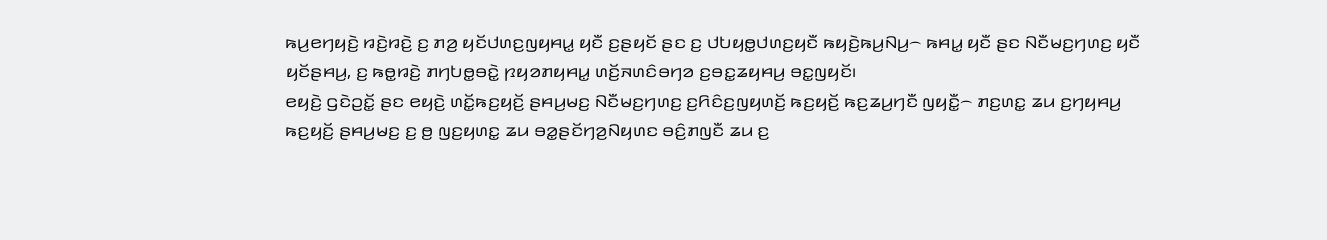ꤒꤣ꤬ꤕꤚꤟꤢꤧ꤬ ꤙꤢꤧ꤬ꤙꤢꤧ꤬ ꤢ꤬ ꤊꤤ꤬ ꤟꤢꤩꤓꤛꤢ꤬ꤜꤟꤌꤣ꤭ ꤟꤢꤪ ꤢ꤬ꤔꤟꤢꤩ ꤔꤢ ꤢ꤬ ꤓꤝꤟꤥ꤭ꤓꤛꤢ꤬ꤟꤢꤪ ꤒꤟꤢꤧ꤬ꤒꤣ꤬ꤡꤣ꤬꤮ ꤒꤌꤣ꤭ ꤟꤢꤪ ꤔꤢ ꤡꤢꤪꤗꤢ꤬ꤚꤛꤢ꤬ ꤟꤢꤪ ꤟꤢꤩꤔꤌꤣ꤬, ꤢ꤬ ꤒꤥ꤭ꤙꤢꤧ꤬ ꤊꤚꤝꤥ꤭ꤋꤢꤧ꤭ ꤐꤟꤤꤊꤟꤌꤣ꤭ ꤛꤢꤩ꤬ꤏꤛꤢꤨꤋꤚꤤ ꤢ꤬ꤋꤢ꤭ꤘꤟꤌꤣ꤬ ꤋꤢ꤭ꤜꤟꤢꤩ꤯
ꤕꤟꤢꤧ꤬ ꤞꤢꤧꤑꤢꤩ꤭ ꤔꤢ ꤕꤟꤢꤧ꤬ ꤛꤢꤩ꤭ꤒꤢ꤬ꤟꤢꤩ꤬ ꤔꤌꤣ꤬ꤗꤢ꤬ ꤡꤢꤪꤗꤢ꤬ꤚꤛꤢ꤬ ꤢ꤬ꤖꤢꤨꤢ꤬ꤜꤟꤛꤢꤩ꤬ ꤒꤢ꤬ꤟꤢꤩ꤬ ꤒꤢ꤬ꤘꤣ꤬ꤚꤢꤪ ꤜꤟꤢꤪ꤭꤮ ꤊꤢ꤬ꤛꤢ꤭ ꤘꤣ ꤢ꤬ꤚꤟꤌꤣ꤬ ꤒꤢ꤬ꤟꤢꤩ꤬ ꤔꤌꤣ꤬ꤗꤢ꤬ ꤢ꤬ ꤥ꤬ ꤜꤢ꤬ꤟꤛꤢ꤭ ꤘꤣ ꤋꤤ꤭ꤔꤢꤩꤚꤤ꤬ꤡꤟꤛꤢ ꤋꤢꤨ꤬ꤊꤜꤢꤪ ꤘꤣ ꤢ꤬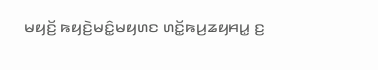ꤗꤟꤢꤩ꤬ ꤒꤟꤢꤧ꤬ꤗꤢꤨ꤭ꤗꤟꤛꤢ ꤛꤢꤩ꤭ꤒꤣ꤬ꤘꤟꤌꤣ꤭ ꤢ꤬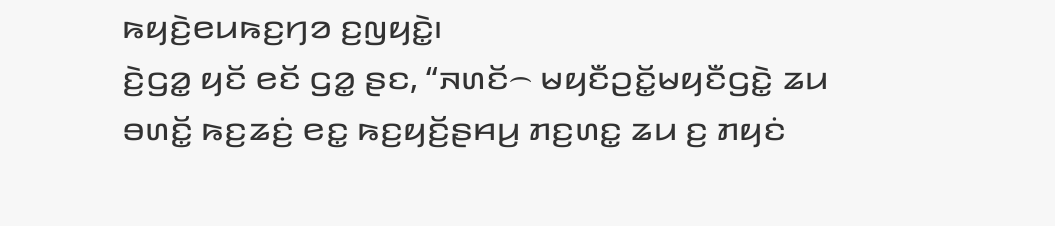ꤒꤟꤢꤧ꤬ꤕꤣꤒꤢ꤬ꤚꤤ ꤢ꤬ꤜꤟꤢꤧ꤭꤯
ꤢꤧ꤬ꤞꤤ꤭ ꤟꤢꤩ ꤕꤢꤩ ꤞꤤ꤭ ꤔꤢ, “ꤏꤛꤢꤩ꤮ ꤗꤟꤢꤪꤑꤢꤩ꤭ꤗꤟꤢꤪꤞꤢꤧ꤭ ꤘꤣ ꤋꤛꤢꤩ꤭ ꤒꤢ꤬ꤘꤢꤦ꤬ ꤕꤢ꤭ ꤒꤢ꤬ꤟꤢꤩ꤬ꤔꤌꤣ꤬ ꤊꤢ꤬ꤛꤢ꤭ ꤘꤣ ꤢ꤬ ꤊꤟꤢꤦ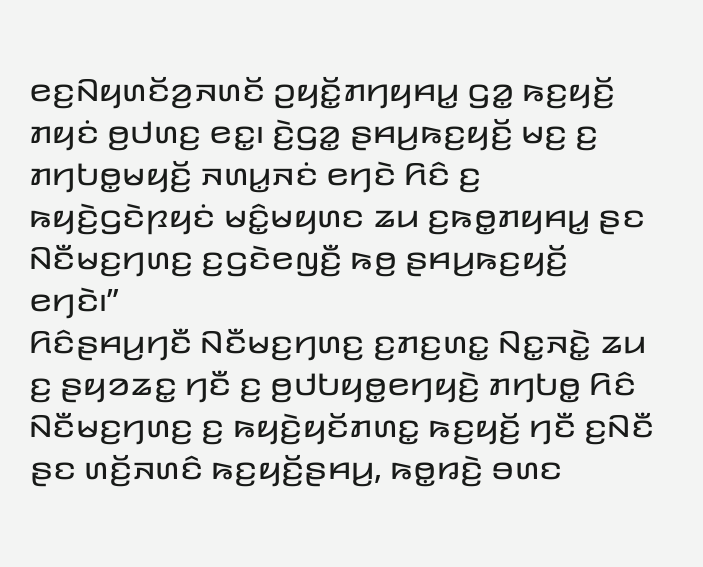ꤕꤢ꤬ꤡꤟꤛꤢꤩꤤ꤬ꤏꤛꤢꤩ ꤑꤟꤢꤩ꤭ꤊꤚꤟꤌꤣ꤭ ꤞꤤ꤭ ꤒꤢ꤬ꤟꤢꤩ꤬ ꤊꤟꤢꤦ ꤥ꤬ꤓꤛꤢ꤬ ꤕꤢ꤭꤯ ꤢꤧ꤬ꤞꤤ꤭ ꤔꤌꤣ꤬ꤒꤢ꤬ꤟꤢꤩ꤬ ꤗꤢ꤬ ꤢ꤬ ꤊꤚꤝꤥ꤭ꤗꤟꤢꤩ꤬ ꤏꤛꤣ꤭ꤏꤢꤦ ꤕꤚꤢꤧ ꤖꤢꤨ ꤢ꤬ ꤒꤟꤢꤧ꤬ꤞꤢꤧꤐꤟꤢꤦ ꤗꤢꤨ꤭ꤗꤟꤛꤢ ꤘꤣ ꤢ꤬ꤒꤥ꤭ꤊꤟꤌꤣ꤭ ꤔꤢ ꤡꤢꤪꤗꤢ꤬ꤚꤛꤢ꤬ ꤢ꤬ꤞꤢꤧꤕꤜꤢꤪ꤬ ꤒꤥ꤬ ꤔꤌꤣ꤬ꤒꤢ꤬ꤟꤢꤩ꤬ ꤕꤚꤢꤧ꤯”
ꤖꤢꤨꤔꤌꤣ꤬ꤚꤢꤪ ꤡꤢꤪꤗꤢ꤬ꤚꤛꤢ꤬ ꤢ꤬ꤊꤢ꤬ꤛꤢ꤭ ꤡꤢ꤭ꤏꤢꤧ꤭ ꤘꤣ ꤢ꤬ ꤔꤟꤤꤘꤢ꤭ ꤚꤢꤪ ꤢ꤬ ꤥ꤬ꤓꤝꤟꤥ꤭ꤕꤚꤟꤢꤧ꤬ ꤊꤚꤝꤥ꤭ ꤖꤢꤨ ꤡꤢꤪꤗꤢ꤬ꤚꤛꤢ꤬ ꤢ꤬ ꤒꤟꤢꤧ꤬ꤟꤢꤩꤊꤛꤢ꤭ ꤒꤢ꤬ꤟꤢꤩ꤬ ꤚꤢꤪ ꤢ꤬ꤡꤢꤪ ꤔꤢ ꤛꤢꤩ꤬ꤏꤛꤢꤨ ꤒꤢ꤬ꤟꤢꤩ꤬ꤔꤌꤣ꤬, ꤒꤥ꤭ꤙꤢꤧ꤬ ꤋꤛꤢ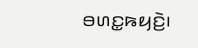ꤋꤛꤢ꤭ꤒꤟꤢꤧ꤬꤯